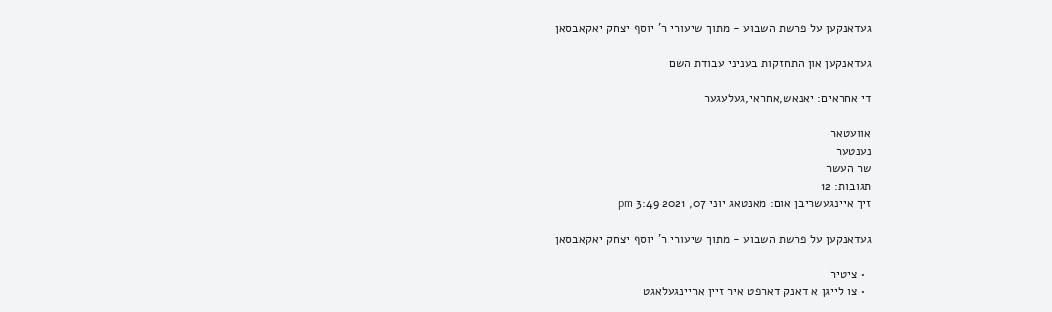געדאנקען על פרשת השבוע - מתוך שיעורי ר' יוסף יצחק יאקאבסאן

געדאנקען און התחזקות בעניני עבודת השם

די אחראים: יאנאש,אחראי,געלעגער

אוועטאר
נענטער
שר העשר
תגובות: 12
זיך איינגעשריבן אום: מאנטאג יוני 07, 2021 3:49 pm

געדאנקען על פרשת השבוע - מתוך שיעורי ר' יוסף יצחק יאקאבסאן

  • ציטיר
  • צו לייגן א דאנק דארפט איר זיין אריינגעלאגט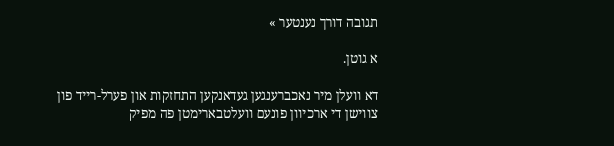תגובה דורך נענטער »

א גוטן.

דא וועלן מיר נאכברענגען געדאנקען התחזקות און פערל-רייד פון צווישן די ארכיוון פונעם וועלטבארימטן פה מפיק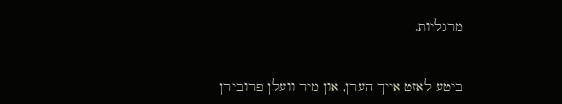מרגליות.


ביטע לאזט אייך הערן, און מיר וועלן פרובירן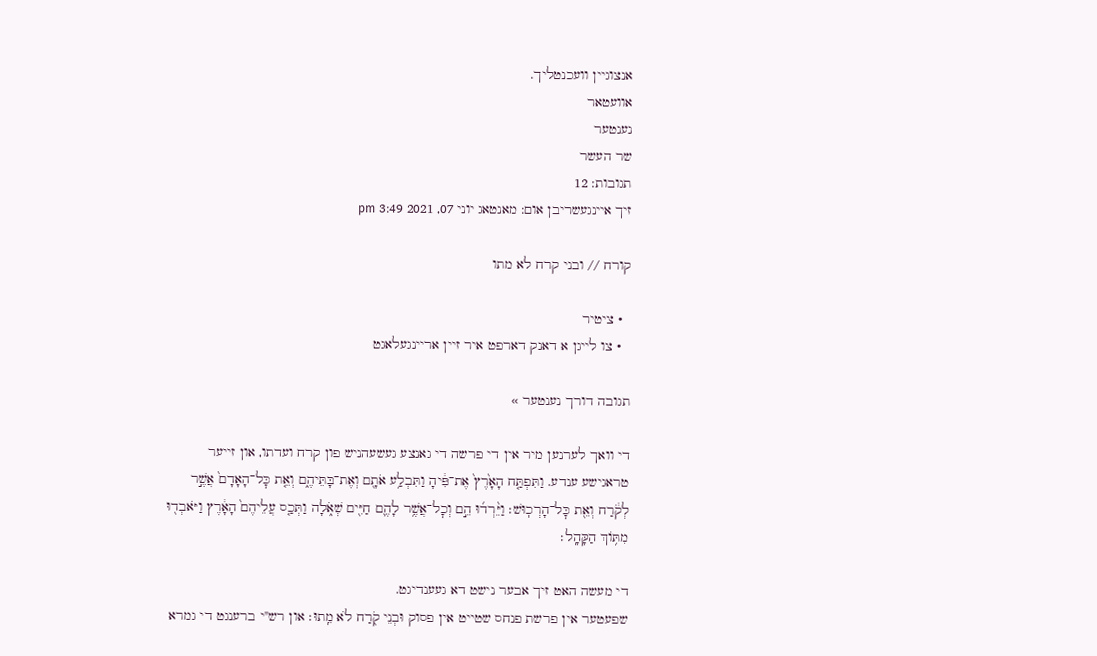אנצוגיין וועכנטליך.
אוועטאר
נענטער
שר העשר
תגובות: 12
זיך איינגעשריבן אום: מאנטאג יוני 07, 2021 3:49 pm

קורח // ובני קרח לא מתו

  • ציטיר
  • צו לייגן א דאנק דארפט איר זיין אריינגעלאגט

תגובה דורך נענטער »

די וואך לערנען מיר אין די פרשה די גאנצע געשעהניש פון קרח ועדתו, און זייער טראגישע ענדע. וַתִּפְתַּ֤ח הָאָ֙רֶץ֙ אֶת־פִּ֔יהָ וַתִּבְלַ֥ע אֹתָ֖ם וְאֶת־בָּתֵּיהֶ֑ם וְאֵ֤ת כׇּל־הָאָדָם֙ אֲשֶׁ֣ר לְקֹ֔רַח וְאֵ֖ת כׇּל־הָרְכֽוּשׁ׃ וַיֵּ֨רְד֜וּ הֵ֣ם וְכׇל־אֲשֶׁ֥ר לָהֶ֛ם חַיִּ֖ים שְׁאֹ֑לָה וַתְּכַ֤ס עֲלֵיהֶם֙ הָאָ֔רֶץ וַיֹּאבְד֖וּ מִתּ֥וֹךְ הַקָּהָֽל׃

די מעשה האט זיך אבער נישט דא געענדיגט.
שפעטער אין פרשת פנחס שטייט אין פסוק וּבְנֵי קֹ֖רַח לֹא מֵֽתוּ׃ און רש"י ברענגט די גמרא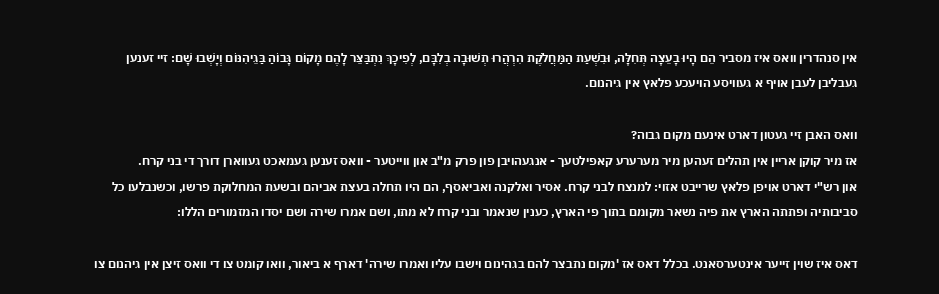אין סנהדרין וואס איז מסביר הֵם הָיוּ בָעֵצָה תְּחִלָּה, וּבִשְׁעַת הַמַּחֲלֹקֶת הִרְהֲרוּ תְשׁוּבָה בְלִבָּם, לְפִיכָךְ נִתְבַּצֵּר לָהֶם מָקוֹם גָּבוֹהַ בַּגֵיהִנּוֹם וְיָשְׁבוּ שָׁם: זיי זענען געבליבן לעבן אויף א געוויסע הויעכע פלאץ אין גיהנום.

וואס האבן זיי געטון דארט אינעם מקום גבוה?
אז מיר קוקן אריין אין תהלים זעהען מיר מערערע קאפילטעך - אנגעהויבן פון פרק מ"ב און ווייטער - וואס זענען געמאכט געווארן דורך די בני קרח.
און רש"י דארט אויפן פלאץ שרייבט אזוי: למנצח לבני קרח. אסיר ואלקנה ואביאסף, הם היו תחלה בעצת אביהם ובשעת המחלוקת פרשו, וכשנבלעו כל סביבותיה ופתתה הארץ את פיה נשאר מקומם בתוך פי הארץ, כענין שנאמר ובני קרח לא מתו, ושם אמרו שירה ושם יסדו המזמורים הללו:

דאס איז שוין זייער אינטערסאנט. בכלל דאס אז 'מקום נתבצר להם בגהינום וישבו עליו ואמרו שירה' דארף א ביאור, וואו קומט צו די וואס זיצן אין גיהנום צו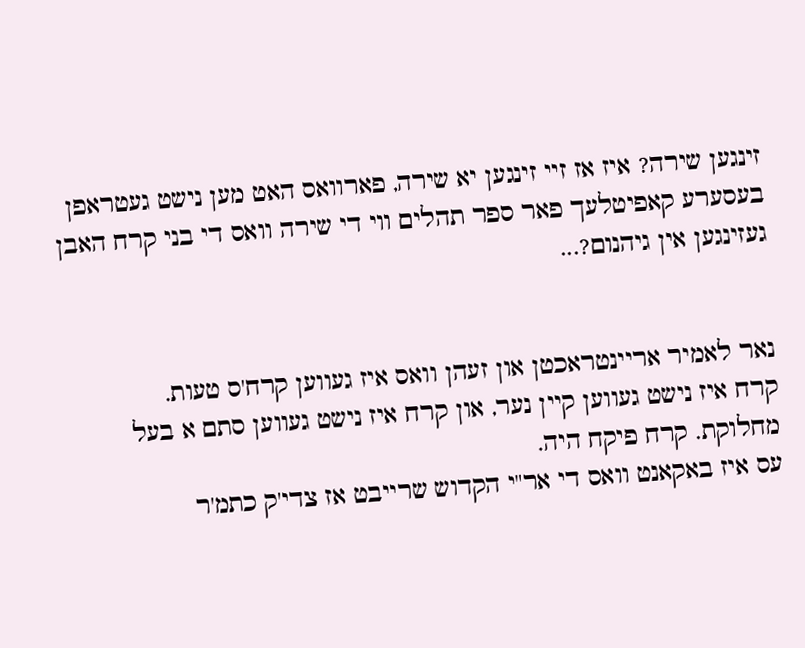זינגען שירה? איז אז זיי זינגען יא שירה, פארוואס האט מען נישט געטראפן בעסערע קאפיטלעך פאר ספר תהלים ווי די שירה וואס די בני קרח האבן געזינגען אין גיהנום?...


נאר לאמיר אריינטראכטן און זעהן וואס איז געווען קרח'ס טעות.
קרח איז נישט געווען קיין נער, און קרח איז נישט געווען סתם א בעל מחלוקת. קרח פיקח היה.
עס איז באקאנט וואס די אר"י הקדוש שרייבט אז צדי'ק כתמ'ר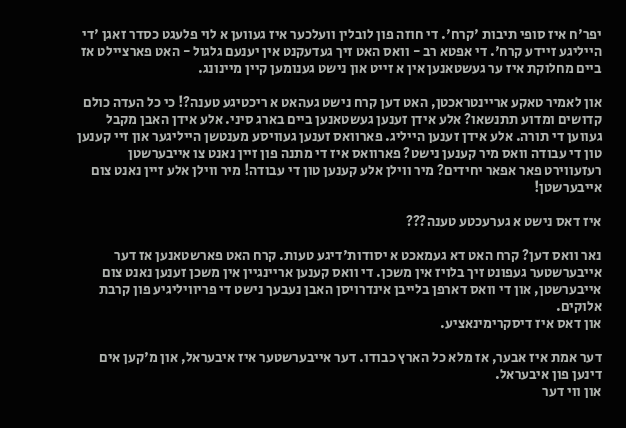יפר'ח איז סופי תיבות 'קרח'. די חוזה פון לובלין וועלכער איז געווען א לוי פלעגט כסדר זאגן 'די הייליגע זיידע קרח'. די אפטא רב - וואס האט זיך געדעקנט אין יענעם גלגול - האט פארציילט אז ביים מחלוקת איז ער געשטאנען אין א זייט און נישט גענומען קיין מיינונג.

און לאמיר טאקע אריינטראכטן, האט דען קרח נישט געהאט א ריכטיגע טענה?! כי כל העדה כולם קדושים ומדוע תתנשאו? אלע אידן זענען געשטאנען ביים בארג סיני. אלע אידן האבן מקבל געווען די תורה. אלע אידן זענען הייליג. פארוואס זענען געוויסע מענטשן הייליגער און זיי קענען טון די עבודה וואס מיר קענען נישט? פארוואס איז די מתנה פון זיין נאנט צו אייבערשטן רעזעווירט פאר אפאר יחידים? מיר ווילן אלע קענען טון די עבודה! מיר ווילן אלע זיין נאנט צום אייבערשטן!

איז דאס נישט א גערעכטע טענה???

נאר וואס דען? קרח האט דא געמאכט א יסודות'דיגע טעות. קרח האט פארשטאנען אז דער אייבערשטער געפונט זיך בלויז אין משכן. די וואס קענען אריינגיין אין משכן זענען נאנט צום אייבערשטן, און די וואס דארפן בלייבן אינדרויסן האבן נעבעך נישט די פריוויליגיע פון קרבת אלוקים.
און דאס איז דיסקרימינאציע.

דער אמת איז אבער, אז מלא כל הארץ כבודו. דער אייבערשטער איז איבעראל, און מ'קען אים דינען פון איבעראל.
און ווי דער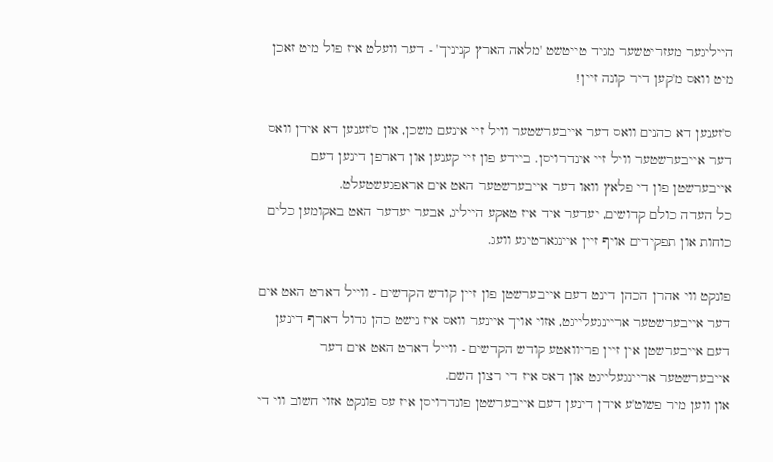הייליגער מעזריטשער מגיד טייטשט 'מלאה הארץ קניניך' - דער וועלט איז פול מיט זאכן מיט וואס מ'קען דיר קונה זיין!

ס'זענען דא כהנים וואס דער אייבערשטער וויל זיי אינעם משכן, און ס'זענען דא אידן וואס דער אייבערשטער וויל זיי אינדרויסן. ביידע פון זיי קענען און דארפן דינען דעם אייבערשטן פון די פלאץ וואו דער אייבערשטער האט אים אראפגעשטעלט.
כל העדה כולם קדושים, יעדער איד איז טאקע הייליג, אבער יעדער האט באקומען כלים כוחות און תפקידים אויף זיין איינגארטיגע וועג.

פונקט ווי אהרן הכהן דינט דעם אייבערשטן פון זיין קודש הקדשים - ווייל דארט האט אים דער אייבערשטער אריינגעלייגט, אזוי אויך איינער וואס איז נישט כהן גדול דארף דינען דעם אייבערשטן אין זיין פריוואטע קודש הקדשים - ווייל דארט האט אים דער אייבערשטער אריינגעלייגט און דאס איז די רצון השם.
און ווען מיר פשוט'ע אידן דינען דעם אייבערשטן פונדרויסן איז עס פונקט אזוי חשוב ווי די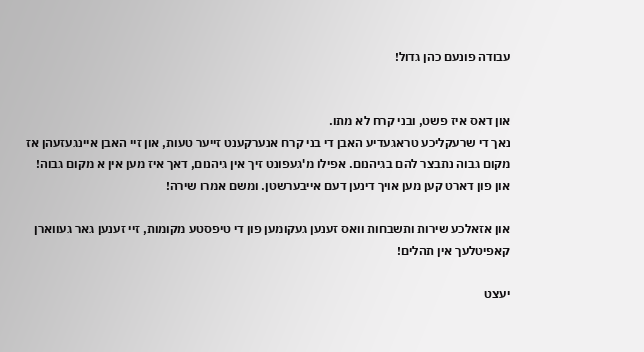עבודה פונעם כהן גדול!


און דאס איז פשט, ובני קרח לא מתו.
נאך די שרעקליכע טראגעדיע האבן די בני קרח אנערקענט זייער טעות, און זיי האבן איינגעזעהן אז מקום גבוה נתבצר להם בגיהנום. אפילו מ'געפונט זיך אין גיהנום, דאך איז מען אין א מקום גבוה! און פון דארט קען מען אויך דינען דעם אייבערשטן. ומשם אמרו שירה!

און אזאלכע שירות ותשבחות וואס זענען געקומען פון די טיפסטע מקומות, זיי זענען גאר געווארן קאפיטלעך אין תהלים!

יעצט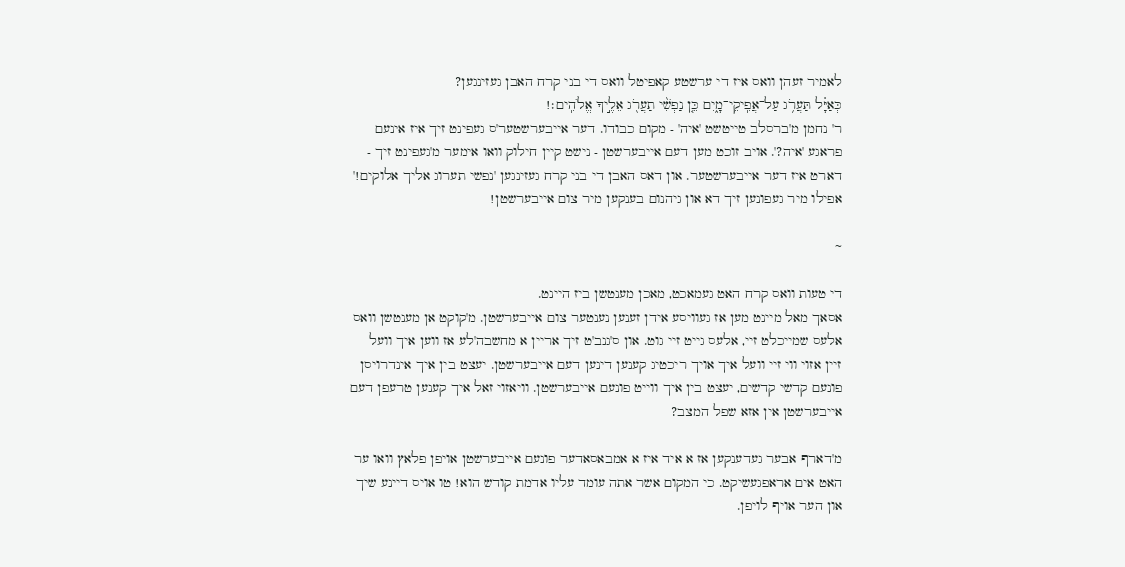לאמיר זעהן וואס איז די ערשטע קאפיטל וואס די בני קרח האבן געזינגען?
כְּאַיָּ֗ל תַּעֲרֹ֥ג עַל־אֲפִֽיקֵי־מָ֑יִם כֵּ֤ן נַפְשִׁ֨י תַעֲרֹ֖ג אֵלֶ֣יךָ אֱלֹהִֽים׃!
ר' נחמן מ'ברסלב טייטשט 'איה' - מקום כבודו. דער אייבערשטער'ס געפינט זיך איז אינעם פראגע 'איה?'. אויב זוכט מען דעם אייבערשטן - נישט קיין חילוק וואו אימער מ'געפינט זיך - דארט איז דער אייבערשטער. און דאס האבן די בני קרח געזינגען 'נפשי תערוג אליך אלוקים!' אפילו מיר געפונען זיך דא און גיהנום בענקען מיר צום אייבערשטן!

~

די טעות וואס קרח האט געמאכט, מאכן מענטשן ביז היינט.
אסאך מאל מיינט מען אז געוויסע אידן זענען נענטער צום אייבערשטן. מ'קוקט אן מענטשן וואס אלעס שמייכלט זיי, אלעס גייט זיי גוט. און ס'גנב'ט זיך אריין א מחשבה'לע אז ווען איך וועל זיין אזוי ווי זיי וועל איך אויך ריכטיג קענען דינען דעם אייבערשטן. יעצט בין איך אינדרויסן פונעם קדשי קדשים, יעצט בין איך ווייט פונעם אייבערשטן. וויאזוי זאל איך קענען טרעפן דעם אייבערשטן אין אזא שפל המצב?

מ'דארף אבער געדענקען אז א איד איז א אמבאסאדער פונעם אייבערשטן אויפן פלאץ וואו ער האט אים אראפגעשיקט. כי המקום אשר אתה עומד עליו אדמת קודש הוא! טו אויס דיינע שיך און הער אויף לויפן.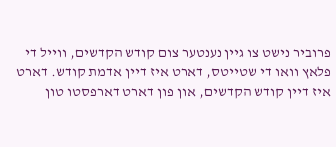פרוביר נישט צו גיין נענטער צום קודש הקדשים, ווייל די פלאץ וואו די שטייטס, דארט איז דיין אדמת קודש. דארט איז דיין קודש הקדשים, און פון דארט דארפסטו טון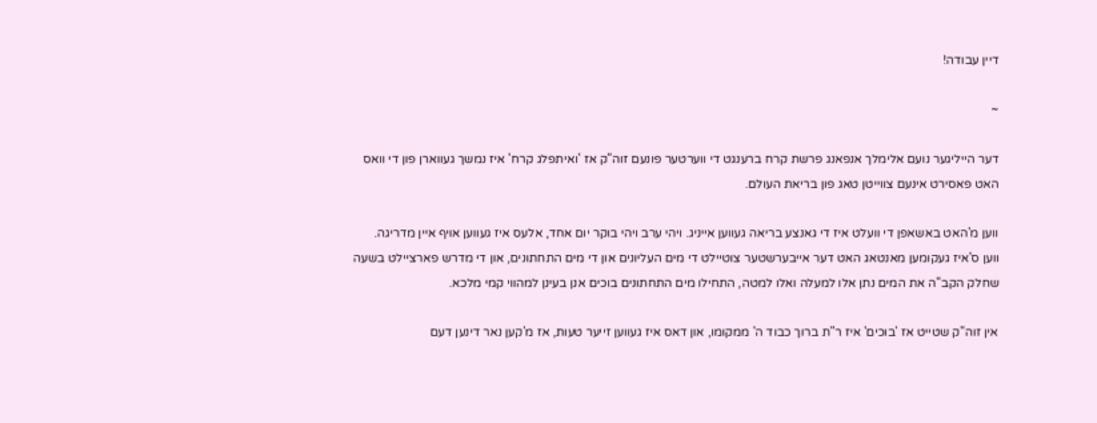דיין עבודה!

~

דער הייליגער נועם אלימלך אנפאנג פרשת קרח ברענגט די ווערטער פונעם זוה"ק אז 'ואיתפלג קרח' איז נמשך געווארן פון די וואס האט פאסירט אינעם צווייטן טאג פון בריאת העולם.

ווען מ'האט באשאפן די וועלט איז די גאנצע בריאה געווען אייניג. ויהי ערב ויהי בוקר יום אחד, אלעס איז געווען אויף איין מדריגה.
ווען ס'איז געקומען מאנטאג האט דער אייבערשטער צוטיילט די מים העליונים און די מים התחתונים, און די מדרש פארציילט בשעה שחלק הקב"ה את המים נתן אלו למעלה ואלו למטה, התחילו מים התחתונים בוכים אנן בעינן למהווי קמי מלכא.

אין זוה"ק שטייט אז 'בוכים' איז ר"ת ברוך כבוד ה' ממקומו, און דאס איז געווען זייער טעות, אז מ'קען נאר דינען דעם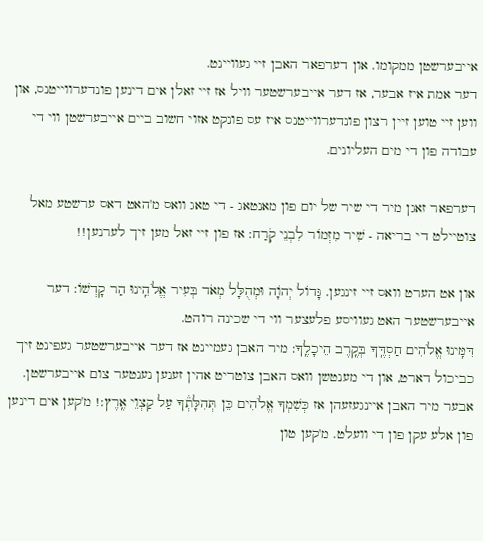אייבערשטן ממקומו. און דערפאר האבן זיי געוויינט.
דער אמת איז אבער, אז דער אייבערשטער וויל אז זיי זאלן אים דינען פונדערווייטנס, און ווען זיי טוען זיין רצון פונדערווייטנס איז עס פונקט אזוי חשוב ביים אייבערשטן ווי די עבודה פון די מים העליונים.

דערפאר זאגן מיר די שיר של יום פון מאנטאג - די טאג וואס מ'האט דאס ערשטע מאל צוטיילט די בריאה - שִׁיר מִזְמוֹר לִבְנֵי קֹֽרַח: אז פון זיי זאל מען זיך לערנען!!

און אט הערט וואס זיי זינגען. גָּדוֹל יְהֹוָה וּמְהֻלָּל מְאֹד בְּעִיר אֱלֺהֵֽינוּ הַר קָדְשׁוֹ: דער אייבערשטער האט געוויסע פלעצער ווי די שכינה רוהט.
דִּמִּֽינוּ אֱלֺהִים חַסְדֶּֽךָ בְּקֶֽרֶב הֵיכָלֶֽךָ: מיר האבן געמיינט אז דער אייבערשטער געפינט זיך כביכול דארט, און די מענטשן וואס האבן צוטריט אהין זענען נענטער צום אייבערשטן.
אבער מיר האבן איינגעזעהן אז כְּשִׁמְךָ אֱלֺהִים כֵּן תְּהִלָּתְ֒ךָ עַל קַצְוֵי אֶֽרֶץ:! מ'קען אים דינען פון אלע עקן פון די וועלט. מ'קען טון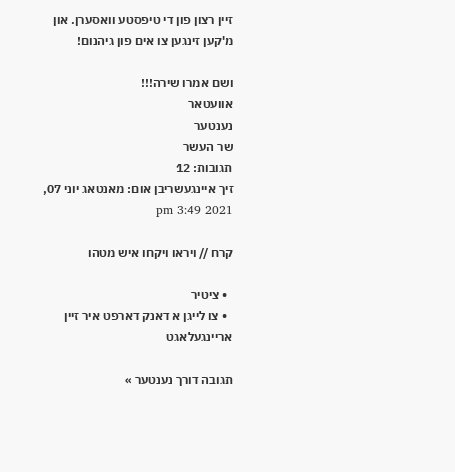זיין רצון פון די טיפסטע וואסערן. און מ'קען זינגען צו אים פון גיהנום!

ושם אמרו שירה!!!
אוועטאר
נענטער
שר העשר
תגובות: 12
זיך איינגעשריבן אום: מאנטאג יוני 07, 2021 3:49 pm

קרח // ויראו ויקחו איש מטהו

  • ציטיר
  • צו לייגן א דאנק דארפט איר זיין אריינגעלאגט

תגובה דורך נענטער »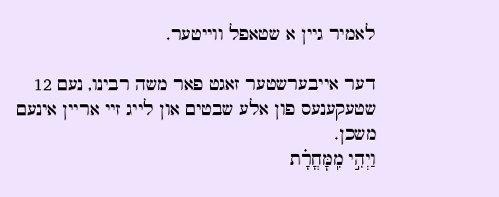לאמיר גיין א שטאפל ווייטער.

דער אייבערשטער זאגט פאר משה רבינו, נעם 12 שטעקענעס פון אלע שבטים און לייג זיי אריין אינעם משכן.
וַיְהִ֣י מִֽמׇּחֳרָ֗ת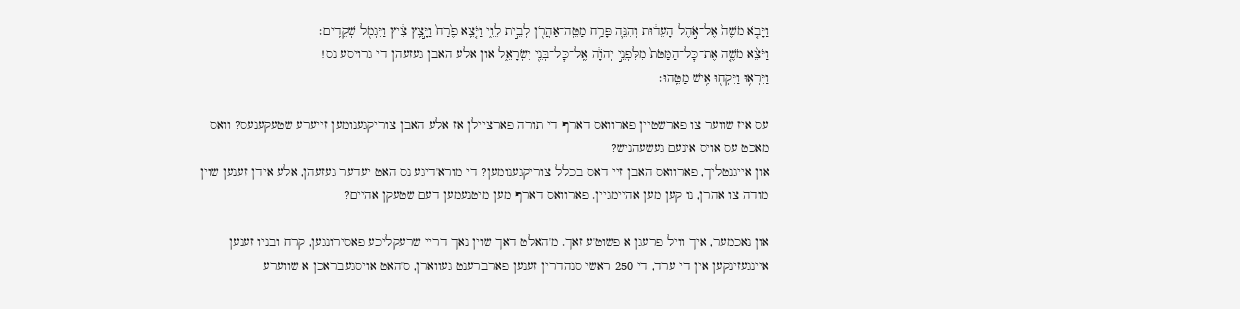וַיָּבֹ֤א מֹשֶׁה֙ אֶל־אֹ֣הֶל הָעֵד֔וּת וְהִנֵּ֛ה פָּרַ֥ח מַטֵּֽה־אַהֲרֹ֖ן לְבֵ֣ית לֵוִ֑י וַיֹּ֤צֵֽא פֶ֙רַח֙ וַיָּ֣צֵֽץ צִ֔יץ וַיִּגְמֹ֖ל שְׁקֵדִֽים׃
וַיֹּצֵ֨א מֹשֶׁ֤ה אֶת־כׇּל־הַמַּטֹּת֙ מִלִּפְנֵ֣י יְהֹוָ֔ה אֶֽל־כׇּל־בְּנֵ֖י יִשְׂרָאֵ֑ל און אלע האבן געזעהן די גרויסע נס!
וַיִּרְא֥וּ וַיִּקְח֖וּ אִ֥ישׁ מַטֵּֽהוּ׃

עס איז שווער צו פארשטיין פארוואס דארף די תורה פארציילן אז אלע האבן צוריקגענומען זייערע שטעקענעס? וואס מאכט עס אויס אינעם געשעהניש?
און אייגנטליך, פארוואס האבן זיי דאס בכלל צוריקגענומען? די מורא'דיגע נס האט יעדער געזעהן, אלע אידן זענען שוין מודה צו אהרן, נו קען מען אהיימגיין. פארוואס דארף מען מיטנעמען דעם שטעקן אהיים?

און נאכמער, איך וויל פרעגן א פשוט'ע זאך. מ'האלט דאך שוין נאך דריי שרעקליכע פאסירונגען, קרח ובניו זענען איינגעזינקען אין די ערד, די 250 ראשי סנהדרין זענען פארברענט געווארן, ס'האט אויסגעבראכן א שווערע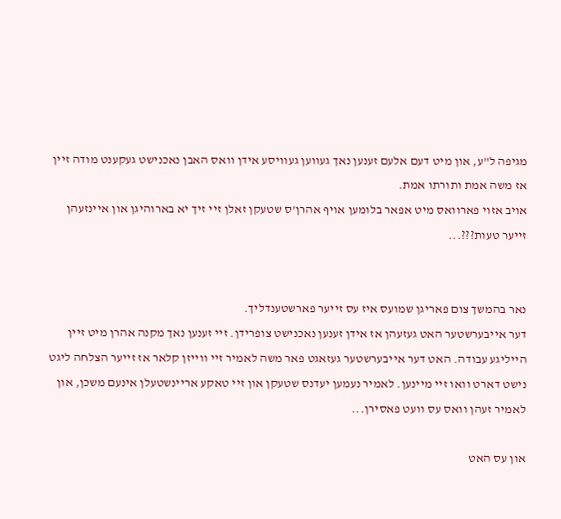מגיפה ל"ע, און מיט דעם אלעם זענען נאך געווען געוויסע אידן וואס האבן נאכנישט געקענט מודה זיין אז משה אמת ותורתו אמת.
אויב אזוי פארוואס מיט אפאר בלומען אויף אהרן'ס שטעקן זאלן זיי זיך יא בארוהיגן און איינזעהן זייער טעות???...


נאר בהמשך צום פאריגן שמועס איז עס זייער פארשטענדליך.
דער אייבערשטער האט געזעהן אז אידן זענען נאכנישט צופרידן. זיי זענען נאך מקנה אהרן מיט זיין הייליגע עבודה. האט דער אייבערשטער געזאגט פאר משה לאמיר זיי ווייזן קלאר אז זייער הצלחה ליגט נישט דארט וואו זיי מיינען. לאמיר נעמען יעדנס שטעקן און זיי טאקע אריינשטעלן אינעם משכן, און לאמיר זעהן וואס עס וועט פאסירן...

און עס האט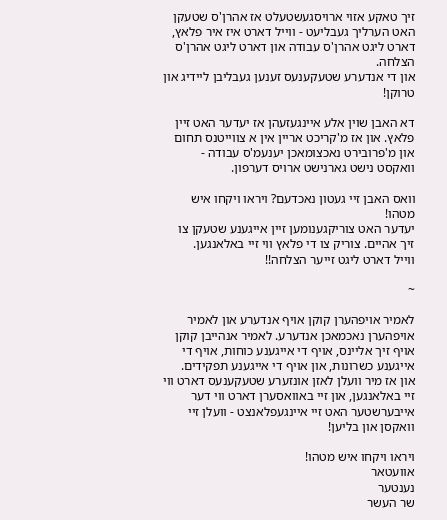זיך טאקע אזוי ארויסגעשטעלט אז אהרן'ס שטעקן האט הערליך געבליעט - ווייל דארט איז איר פלאץ, דארט ליגט אהרן'ס עבודה און דארט ליגט אהרן'ס הצלחה.
און די אנדערע שטעקענעס זענען געבליבן ליידיג און טרוקן!

דא האבן שוין אלע איינגעזעהן אז יעדער האט זיין פלאץ. און אז מ'קריכט אריין אין א צווייטנס תחום און מ'פרובירט נאכצומאכן יענעמ'ס עבודה - וואקסט נישט גארנישט ארויס דערפון.

וואס האבן זיי געטון נאכדעם? ויראו ויקחו איש מטהו!
יעדער האט צוריקגענומען זיין אייגענע שטעקן צו זיך אהיים. צוריק צו די פלאץ ווי זיי באלאנגען.
ווייל דארט ליגט זייער הצלחה!!

~

לאמיר אויפהערן קוקן אויף אנדערע און לאמיר אויפהערן נאכמאכן אנדערע. לאמיר אנהייבן קוקן אויף זיך אליינס, אויף די אייגענע כוחות, אויף די אייגענע כשרונות, און אויף די אייגענע תפקידים.
און אז מיר וועלן לאזן אונזערע שטעקענעס דארט ווי זיי באלאנגען, און זיי באוואסערן דארט ווי דער אייבערשטער האט זיי איינגעפלאנצט - וועלן זיי וואקסן און בליען!

ויראו ויקחו איש מטהו!
אוועטאר
נענטער
שר העשר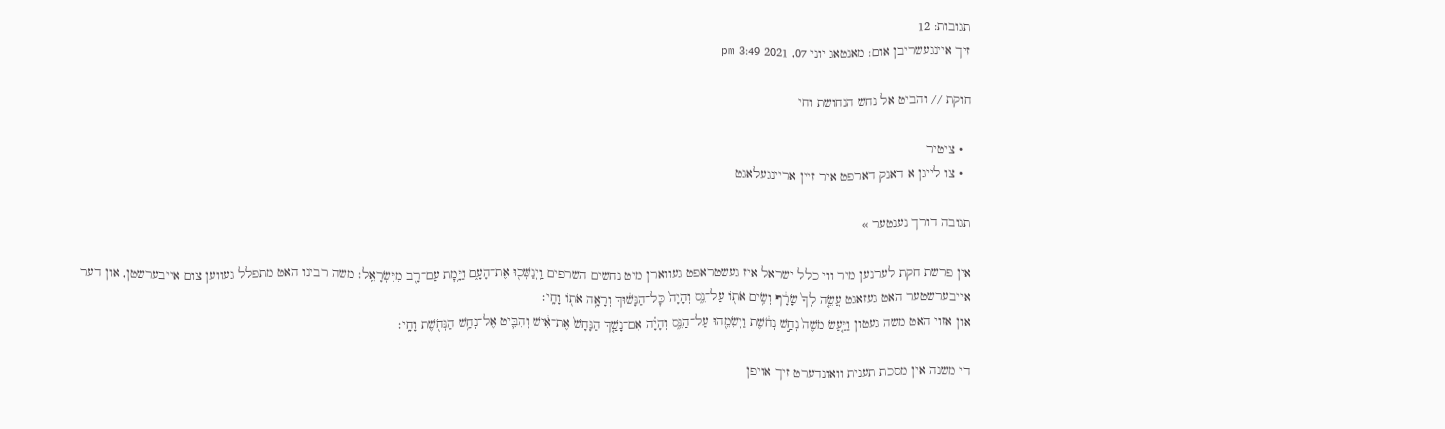תגובות: 12
זיך איינגעשריבן אום: מאנטאג יוני 07, 2021 3:49 pm

חוקת // והביט אל נחש הנחושת וחי

  • ציטיר
  • צו לייגן א דאנק דארפט איר זיין אריינגעלאגט

תגובה דורך נענטער »

אין פרשת חקת לערנען מיר ווי כלל ישראל איז געשטראפט געווארן מיט נחשים השרפים וַֽיְנַשְּׁכ֖וּ אֶת־הָעָ֑ם וַיָּ֥מׇת עַם־רָ֖ב מִיִּשְׂרָאֵֽל׃ משה רבינו האט מתפלל געווען צום אייבערשטן, און דער אייבערשטער האט געזאגט עֲשֵׂ֤ה לְךָ֙ שָׂרָ֔ף וְשִׂ֥ים אֹת֖וֹ עַל־נֵ֑ס וְהָיָה֙ כׇּל־הַנָּשׁ֔וּךְ וְרָאָ֥ה אֹת֖וֹ וָחָֽי׃
און אזוי האט משה געטון וַיַּ֤עַשׂ מֹשֶׁה֙ נְחַ֣שׁ נְחֹ֔שֶׁת וַיְשִׂמֵ֖הוּ עַל־הַנֵּ֑ס וְהָיָ֗ה אִם־נָשַׁ֤ךְ הַנָּחָשׁ֙ אֶת־אִ֔ישׁ וְהִבִּ֛יט אֶל־נְחַ֥שׁ הַנְּחֹ֖שֶׁת וָחָֽי׃

די משנה אין מסכת תענית וואונדערט זיך אויפן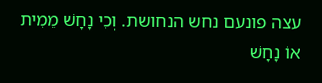עצה פונעם נחש הנחושת. וְכִי נָחָשׁ מֵמִית אוֹ נָחָשׁ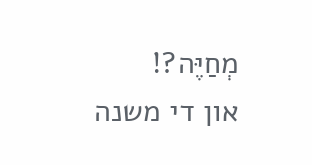מְחַיֶּה?!
און די משנה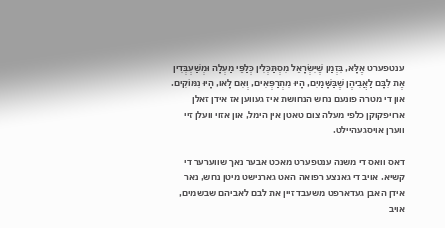ענטפערט אֶלָּא, בִּזְמַן שֶׁיִּשְׂרָאֵל מִסְתַּכְּלִין כְּלַפֵּי מַעְלָה וּמְשַׁעְבְּדִין אֶת לִבָּם לַאֲבִיהֶן שֶׁבַּשָּׁמַיִם, הָיוּ מִתְרַפְּאִים, וְאִם לָאו, הָיוּ נִמּוֹקִים. און די מטרה פונעם נחש הנחושת איז געווען אז אידן זאלן ארויפקוקן כלפי מעלה צום טאטן אין הימל, און אזוי וועלן זיי ווערן אויסגעהיילט.

דאס וואס די משנה ענטפערט מאכט אבער נאך שווערער די קשיא. אויב די גאנצע רפואה האט גארנישט מיטן נחש, נאר אידן האבן געדארפט משעבד זיין את לבם לאביהם שבשמים, אויב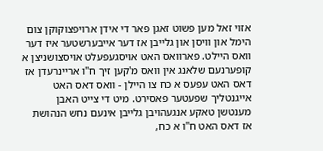אזוי זאל מען פשוט זאגן פאר די אידן ארויפצוקוקן צום הימל און וויסן און גלייבן אז דער אייבערשטער איז דער וואס היילט. פארוואס האט אויסגעפעלט אויסצושניצן א קופערנעם שלאנג אין וואס מ'קען זיך ח"ו אריינרעדן אז דאס האט עפעס א כח צו היילן - וואס דאס האט אייגנטליך שפעטער פאסירט. מיט די צייט האבן מענטשן טאקע אנגעהויבן גלייבן אינעם נחש הנהושת אז דאס האט ח"ו א כח,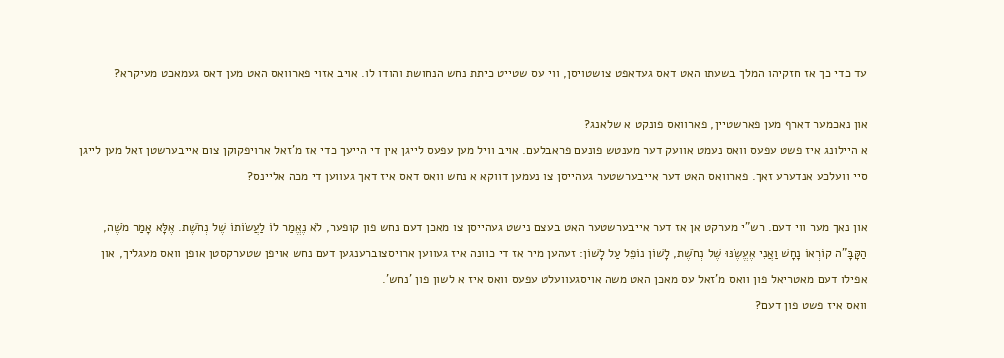עד כדי כך אז חזקיהו המלך בשעתו האט דאס געדאפט צושטויסן, ווי עס שטייט כיתת נחש הנחושת והודו לו. אויב אזוי פארוואס האט מען דאס געמאכט מעיקרא?

און נאכמער דארף מען פארשטיין, פארוואס פונקט א שלאנג?
א היילונג איז פשט עפעס וואס נעמט אוועק דער מענטש פונעם פראבלעם. אויב וויל מען עפעס לייגן אין די הייעך כדי אז מ'זאל ארויפקוקן צום אייבערשטן זאל מען לייגן סיי וועלכע אנדערע זאך. פארוואס האט דער אייבערשטער געהייסן צו נעמען דווקא א נחש וואס דאס איז דאך געווען די מכה אליינס?

און נאך מער ווי דעם. רש"י מערקט אן אז דער אייבערשטער האט בעצם נישט געהייסן צו מאכן דעם נחש פון קופער, לֹא נֶאֱמַר לוֹ לַעֲשׂוֹתוֹ שֶׁל נְחֹשֶׁת. אֶלָּא אָמַר מֹשֶׁה, הַקָּבָּ"ה קוֹרְאוֹ נָחָשׁ וַאֲנִי אֶעֱשֶׂנּוּ שֶׁל נְחֹשֶׁת, לָשׁוֹן נוֹפֵל עַל לָשׁוֹן: זעהען מיר אז די כוונה איז געווען ארויסצוברענגען דעם נחש אויפן שטערקסטן אופן וואס מעגליך, און אפילו דעם מאטריאל פון וואס מ'זאל עס מאכן האט משה אויסגעוועלט עפעס וואס איז א לשון פון 'נחש'.
וואס איז פשט פון דעם?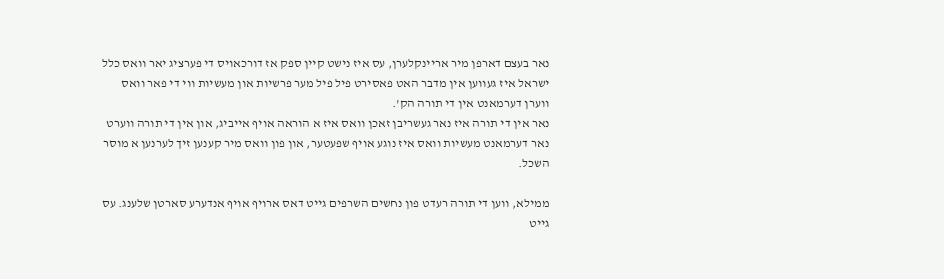נאר בעצם דארפן מיר אריינקלערן, עס איז נישט קיין ספק אז דורכאויס די פערציג יאר וואס כלל ישראל איז געווען אין מדבר האט פאסירט פיל פיל מער פרשיות און מעשיות ווי די פאר וואס ווערן דערמאנט אין די תורה הק'.
נאר אין די תורה איז נאר געשריבן זאכן וואס איז א הוראה אויף אייביג, און אין די תורה ווערט נאר דערמאנט מעשיות וואס איז נוגע אויף שפעטער, און פון וואס מיר קענען זיך לערנען א מוסר השכל.

ממילא, ווען די תורה רעדט פון נחשים השרפים גייט דאס ארויף אויף אנדערע סארטן שלענג. עס גייט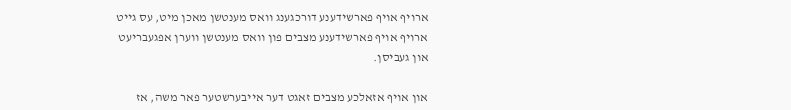ארויף אויף פארשידענע דורכגענג וואס מענטשן מאכן מיט, עס גייט ארויף אויף פארשידענע מצבים פון וואס מענטשן ווערן אפגעבריעט און געביסן.

און אויף אזאלכע מצבים זאגט דער אייבערשטער פאר משה, אז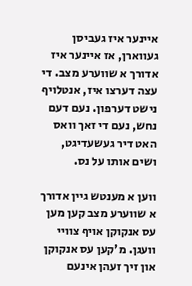איינער איז געביסן געווארן, אז איינער איז אדורך א שווערע מצב. די עצה דערצו איז, אנטלויף נישט דערפון. נעם דעם נחש, נעם די זאך וואס האט דיר געשעדיגט, ושים אותו על נס.

ווען א מענטש גיין אדורך א שווערע מצב קען מען עס אנקוקן אויף צוויי וועגן. מ'קען עס אנקוקן און זיך זעהן אינעם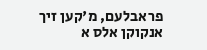פראבלעם, מ'קען זיך אנקוקן אלס א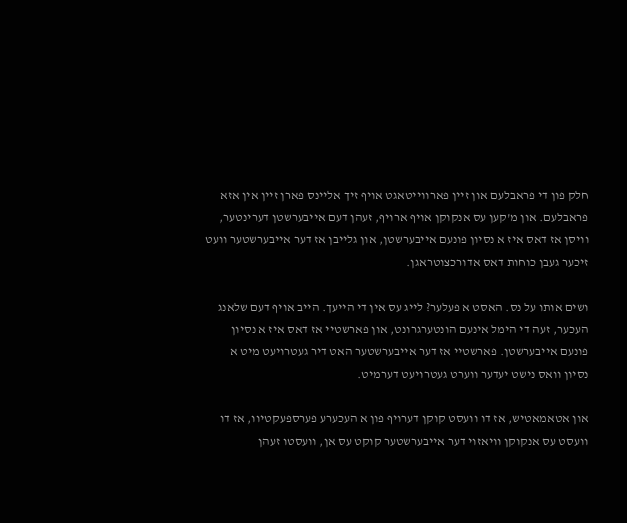חלק פון די פראבלעם און זיין פארווייטאגט אויף זיך אליינס פארן זיין אין אזא פראבלעם. און מ'קען עס אנקוקן אויף ארויף, זעהן דעם אייבערשטן דערינטער, וויסן אז דאס איז א נסיון פונעם אייבערשטן, און גלייבן אז דער אייבערשטער וועט זיכער געבן כוחות דאס אדורכצוטראגן.

ושים אותו על נס. האסט א פעלער? לייג עס אין די הייעך. הייב אויף דעם שלאנג העכער, זעה די הימל אינעם הונטערגרונט, און פארשטיי אז דאס איז א נסיון פונעם אייבערשטן. פארשטיי אז דער אייבערשטער האט דיר געטרויעט מיט א נסיון וואס נישט יעדער ווערט געטרויעט דערמיט.

און אטאמאטיש, אז דו וועסט קוקן דערויף פון א העכערע פערספעקטיוו, אז דו וועסט עס אנקוקן וויאזוי דער אייבערשטער קוקט עס אן, וועסטו זעהן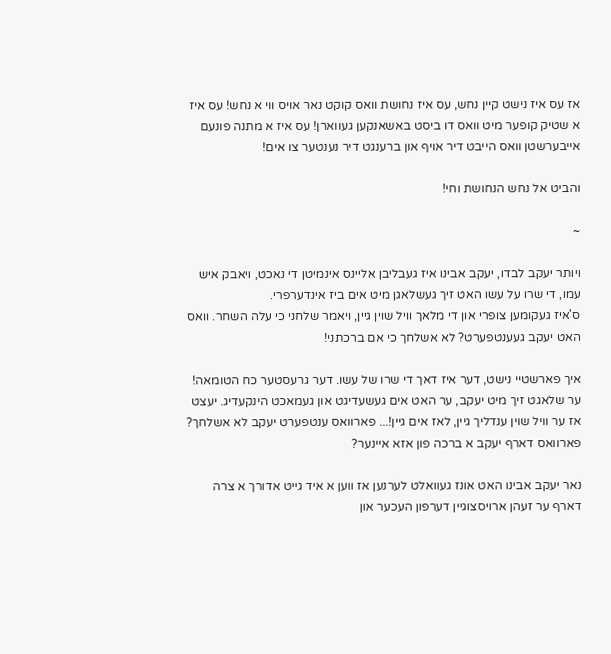אז עס איז נישט קיין נחש, עס איז נחושת וואס קוקט נאר אויס ווי א נחש! עס איז א שטיק קופער מיט וואס דו ביסט באשאנקען געווארן! עס איז א מתנה פונעם אייבערשטן וואס הייבט דיר אויף און ברענגט דיר נענטער צו אים!

והביט אל נחש הנחושת וחי!

~

ויותר יעקב לבדו, יעקב אבינו איז געבליבן אליינס אינמיטן די נאכט, ויאבק איש עמו, די שרו על עשו האט זיך געשלאגן מיט אים ביז אינדערפרי.
ס'איז געקומען צופרי און די מלאך וויל שוין גיין, ויאמר שלחני כי עלה השחר. וואס האט יעקב געענטפערט? לא אשלחך כי אם ברכתני!

איך פארשטיי נישט, דער איז דאך די שרו של עשו. דער גרעסטער כח הטומאה! ער שלאגט זיך מיט יעקב, ער האט אים געשעדיגט און געמאכט הינקעדיג. יעצט אז ער וויל שוין ענדליך גיין, לאז אים גיין!... פארוואס ענטפערט יעקב לא אשלחך? פארוואס דארף יעקב א ברכה פון אזא איינער?

נאר יעקב אבינו האט אונז געוואלט לערנען אז ווען א איד גייט אדורך א צרה דארף ער זעהן ארויסצוגיין דערפון העכער און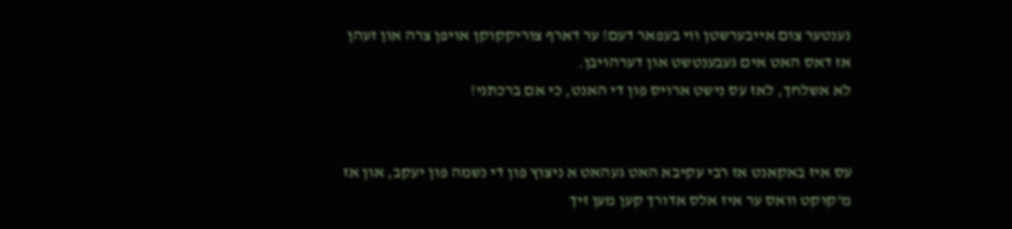נענטער צום אייבערשטן ווי בעפאר דעם! ער דארף צוריקקוקן אויפן צרה און זעהן אז דאס האט אים געבענטשט און דערהויבן.
לא אשלחך, לאז עס נישט ארויס פון די האנט, כי אם ברכתני!


עס איז באקאנט אז רבי עקיבא האט געהאט א ניצוץ פון די נשמה פון יעקב, און אז מ'קוקט וואס ער איז אלס אדורך קען מען זיך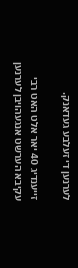לערנען די זעלבע געדאנק.

זייענדיג 40 יאר אלט האט רבי עקיבא הערשט אנגעהויבן לערנען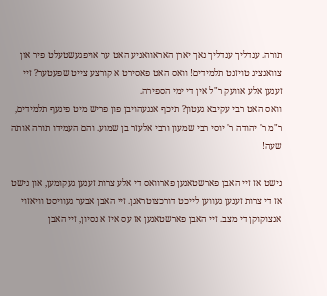תורה. ענדליך ענדליך נאך יארן האראוואניע האט ער אויפגעשטעלט פיר און צוואנציג טויזנט תלמידים! וואס האט פאסירט א קורצע צייט שפעטער? זיי זענען אלע אוועק ר"ל אין די ימי הספירה.
וואס האט רבי עקיבא געטון? תיכף אנגעהויבן פון פריש מיט פינעף תלמידים, ר"מ ר' יהודה ר' יוסי רבי שמעון ורבי אלעזר בן שמוע. והם העמידו תורה אותה שעה!

נישט אז זיי האבן פארשטאנען פארוואס די אלע צרות זענען געקומען, און נישט אז די צרות זענען געווען לייכט דורכצוטראגן. זיי האבן אבער געוויסט וויאזוי אנצוקוקן די מצב. זיי האבן פארשטאנען אז עס איז א נסיון, זיי האבן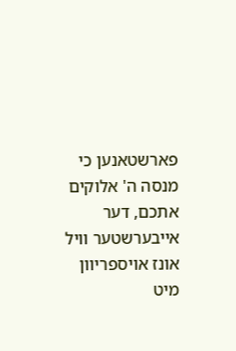פארשטאנען כי מנסה ה' אלוקים אתכם, דער אייבערשטער וויל אונז אויספריוון מיט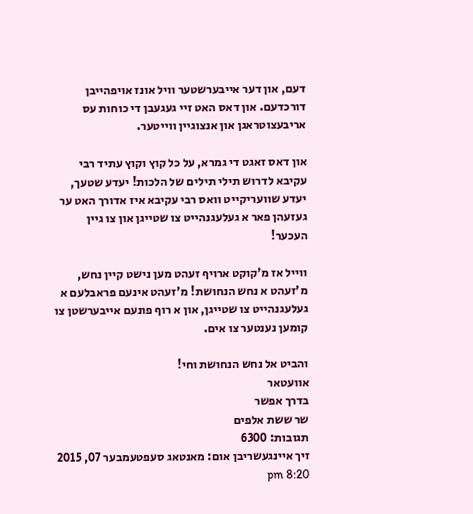דעם, און דער אייבערשטער וויל אונז אויפהייבן דורכדעם. און דאס האט זיי געגעבן די כוחות עס אריבעצוטראגן און אנצוגיין ווייטער.

און דאס זאגט די גמרא, על כל קוץ וקוץ עתיד רבי עקיבא לדרוש תילי תילים של הלכות! יעדע שטעך, יעדע שוועריקייט וואס רבי עקיבא איז אדורך האט ער געזעהן פאר א געלעגנהייט צו שטייגן און צו גיין העכער!

ווייל אז מ'קוקט ארויף זעהט מען נישט קיין נחש, מ'זעהט א נחש הנחושת! מ'זעהט אינעם פראבלעם א געלעגנהייט צו שטייגן, און א רוף פונעם אייבערשטן צו קומען נענטער צו אים.

והביט אל נחש הנחושת וחי!
אוועטאר
בדרך אפשר
שר ששת אלפים
תגובות: 6300
זיך איינגעשריבן אום: מאנטאג סעפטעמבער 07, 2015 8:20 pm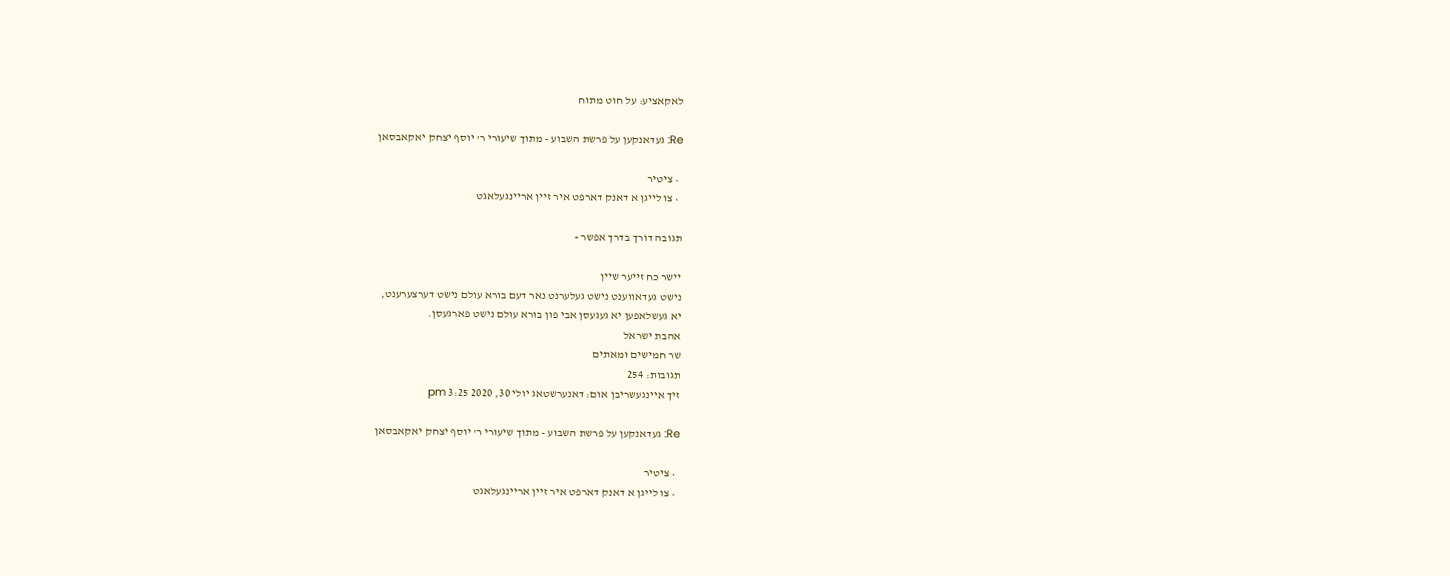לאקאציע: על חוט מתוח

Re: געדאנקען על פרשת השבוע - מתוך שיעורי ר' יוסף יצחק יאקאבסאן

  • ציטיר
  • צו לייגן א דאנק דארפט איר זיין אריינגעלאגט

תגובה דורך בדרך אפשר »

יישר כח זייער שיין
נישט געדאווענט נישט געלערנט נאר דעם בורא עולם נישט דערצערענט,
יא געשלאפען יא געגעסן אבי פון בורא עולם נישט פארגעסן.
אהבת ישראל
שר חמישים ומאתים
תגובות: 254
זיך איינגעשריבן אום: דאנערשטאג יולי 30, 2020 3:25 pm

Re: געדאנקען על פרשת השבוע - מתוך שיעורי ר' יוסף יצחק יאקאבסאן

  • ציטיר
  • צו לייגן א דאנק דארפט איר זיין אריינגעלאגט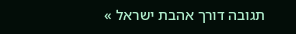תגובה דורך אהבת ישראל »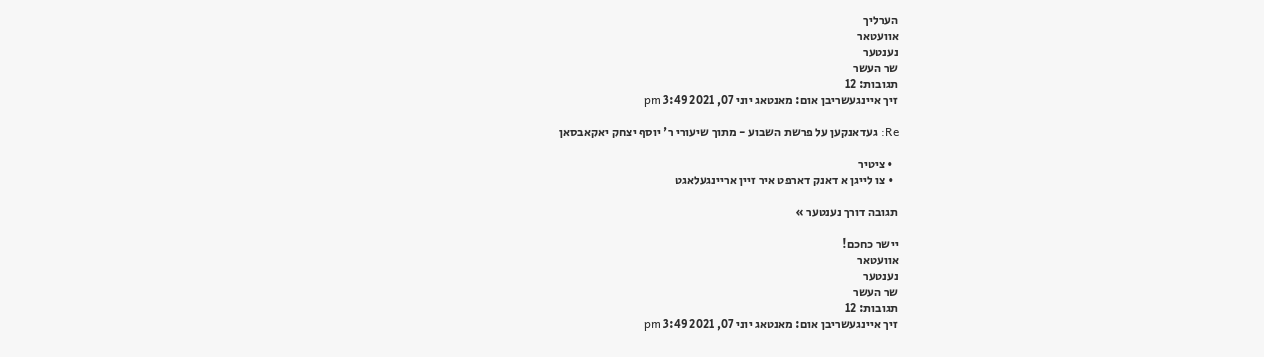הערליך
אוועטאר
נענטער
שר העשר
תגובות: 12
זיך איינגעשריבן אום: מאנטאג יוני 07, 2021 3:49 pm

Re: געדאנקען על פרשת השבוע - מתוך שיעורי ר' יוסף יצחק יאקאבסאן

  • ציטיר
  • צו לייגן א דאנק דארפט איר זיין אריינגעלאגט

תגובה דורך נענטער »

יישר כחכם!
אוועטאר
נענטער
שר העשר
תגובות: 12
זיך איינגעשריבן אום: מאנטאג יוני 07, 2021 3:49 pm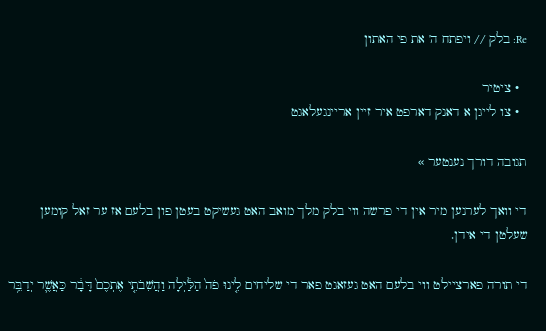Re: בלק // ויפתח ה' את פי האתון

  • ציטיר
  • צו לייגן א דאנק דארפט איר זיין אריינגעלאגט

תגובה דורך נענטער »

די וואך לערנען מיר אין די פרשה ווי בלק מלך מואב האט געשיקט בעטן פון בלעם אז ער זאל קומען שעלטן די אידן.

די תורה פארציילט ווי בלעם האט געזאגט פאר די שליחים לִ֤ינוּ פֹה֙ הַלַּ֔יְלָה וַהֲשִׁבֹתִ֤י אֶתְכֶם֙ דָּבָ֔ר כַּאֲשֶׁ֛ר יְדַבֵּ֥ר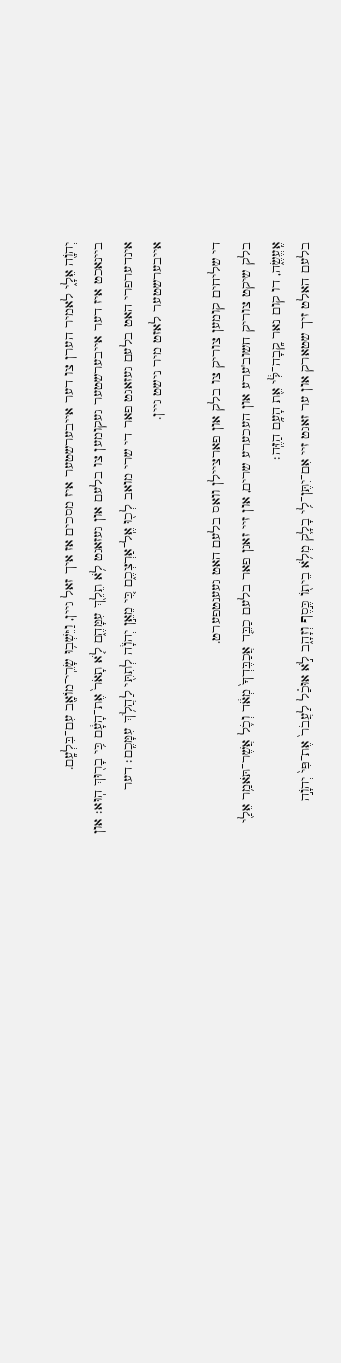יְהֹוָ֖ה אֵלָ֑י לאמיר הערן צו דער אייבערשטער איז מסכים אז איך זאל גיין, וַיֵּשְׁב֥וּ שָׂרֵֽי־מוֹאָ֖ב עִם־בִּלְעָֽם.
ביינאכט איז דער אייבערשטער געקומען צו בלעם און געזאגט לֹ֥א תֵלֵ֖ךְ עִמָּהֶ֑ם לֹ֤א תָאֹר֙ אֶת־הָעָ֔ם כִּ֥י בָר֖וּךְ הֽוּא׃ און אינדערפרי האט בלעם געזאגט פאר די שרי מואב לְכ֖וּ אֶֽל־אַרְצְכֶ֑ם כִּ֚י מֵאֵ֣ן יְהֹוָ֔ה לְתִתִּ֖י לַהֲלֹ֥ךְ עִמָּכֶֽם׃ דער אייבערשטער לאזט מיר נישט גיין.

די שליחים קומען צוריק צו בלק און פארציילן וואס בלעם האט געענטפערט.
בלק שיקט צוריק חשוב'ערע און העכערע שרים, און זיי זאגן פאר בלעם כַבֵּ֤ד אֲכַבֶּדְךָ֙ מְאֹ֔ד וְכֹ֛ל אֲשֶׁר־תֹּאמַ֥ר אֵלַ֖י אֶֽעֱשֶׂ֑ה, דו קום נאר קָֽבָה־לִּ֔י אֵ֖ת הָעָ֥ם הַזֶּֽה׃
בלעם האלט זיך שטארק און ער זאגט זיי אִם־יִתֶּן־לִ֥י בָלָ֛ק מְלֹ֥א בֵית֖וֹ כֶּ֣סֶף וְזָהָ֑ב לֹ֣א אוּכַ֗ל לַעֲבֹר֙ אֶת־פִּי֙ יְהֹוָ֣ה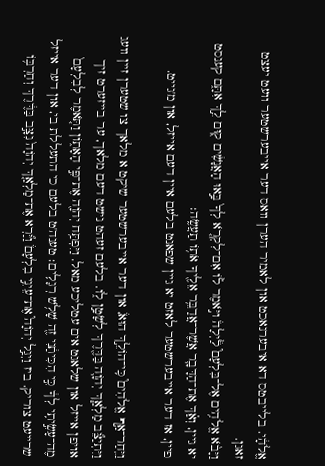אֱלֹהָ֔י. בלייבטס דא איבערנאכט און לאמיר הערן וואס דער אייבערשטער וועט יעצט זאגן.
וַיָּבֹ֨א אֱלֹהִ֥ים אֶל־בִּלְעָם֮ לַ֒יְלָה֒ ויֹּ֣אמֶר ל֗וֹ אִם־לִקְרֹ֤א לְךָ֙ בָּ֣אוּ הָאֲנָשִׁ֔ים ק֖וּם לֵ֣ךְ אִתָּ֑ם קענסט יא גיין, וְאַ֗ךְ אֶת־הַדָּבָ֛ר אֲשֶׁר־אֲדַבֵּ֥ר אֵלֶ֖יךָ אֹת֥וֹ תַעֲשֶֽׂה׃
פיין, אז דער אייבערשטער לאזט יא גיין שפאנט בלעם איין דעם אייזל, און מ'גייט.

וַיִּֽחַר־אַ֣ף אֱלֹהִים֮ כִּֽי־הוֹלֵ֣ךְ הוּא֒, און דער אייבערשטער שיקט א מלאך צו שטערן זיין וועג וַיִּתְיַצֵּ֞ב מַלְאַ֧ךְ יְהֹוָ֛ה בַּדֶּ֖רֶךְ לְשָׂטָ֣ן ל֑וֹ. בלעם זעהט נישט דעם מלאך, ער בייזערט זיך אויפן אייזל און שלאגט אים עטליכע מאל. וַיִּפְתַּ֥ח יְהֹוָ֖ה אֶת־פִּ֣י הָאָת֑וֹן וַתֹּ֤אמֶר לְבִלְעָם֙ מֶה־עָשִׂ֣יתִֽי לְךָ֔ כִּ֣י הִכִּיתַ֔נִי זֶ֖ה שָׁלֹ֥שׁ רְגָלִֽים׃ טענה'ט בלעם כי התעללת בי, און דער אייזל שרייעט צוריק. ביז וַיְגַ֣ל יְהֹוָה֮ אֶת־עֵינֵ֣י בִלְעָם֒ וַיַּ֞רְא אֶת־מַלְאַ֤ךְ יְהֹוָה֙ נִצָּ֣ב בַּדֶּ֔רֶךְ וְחַרְבּ֥וֹ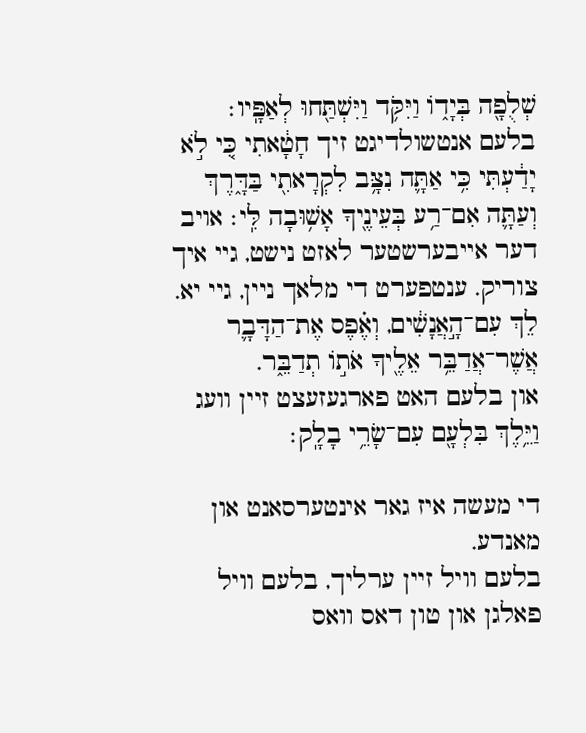שְׁלֻפָ֖ה בְּיָד֑וֹ וַיִּקֹּ֥ד וַיִּשְׁתַּ֖חוּ לְאַפָּֽיו׃
בלעם אנטשולדיגט זיך חָטָ֔אתִי כִּ֚י לֹ֣א יָדַ֔עְתִּי כִּ֥י אַתָּ֛ה נִצָּ֥ב לִקְרָאתִ֖י בַּדָּ֑רֶךְ וְעַתָּ֛ה אִם־רַ֥ע בְּעֵינֶ֖יךָ אָשׁ֥וּבָה לִּֽי׃ אויב דער אייבערשטער לאזט נישט, גיי איך צוריק. ענטפערט די מלאך ניין, גיי יא. לֵךְ עִם־הָ֣אֲנָשִׁ֔ים, וְאֶ֗פֶס אֶת־הַדָּבָ֛ר אֲשֶׁר־אֲדַבֵּ֥ר אֵלֶ֖יךָ אֹת֣וֹ תְדַבֵּ֑ר.
און בלעם האט פארגעזעצט זיין וועג וַיֵּ֥לֶךְ בִּלְעָ֖ם עִם־שָׂרֵ֥י בָלָֽק׃

די מעשה איז גאר אינטערסאנט און מאנדע.
בלעם וויל זיין ערליך, בלעם וויל פאלגן און טון דאס וואס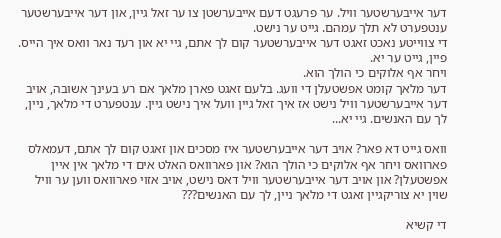דער אייבערשטער וויל. ער פרעגט דעם אייבערשטן צו ער זאל גיין, און דער אייבערשטער ענטפערט לא תלך עמהם. גייט ער נישט.
די צווייטע נאכט זאגט דער אייבערשטער קום לך אתם, גיי יא און רעד נאר וואס איך הייס. פיין, גייט ער יא.
ויחר אף אלוקים כי הולך הוא.
דער מלאך קומט אפשטעלן די וועג. בלעם זאגט פארן מלאך אם רע בעינך אשובה, אויב דער אייבערשטער וויל נישט אז איך זאל גיין וועל איך נישט גיין. ענטפערט די מלאך, ניין, לך עם האנשים. גיי יא...

וואס גייט דא פאר? אויב דער אייבערשטער איז מסכים און זאגט קום לך אתם, דעמאלס פארוואס ויחר אף אלוקים כי הולך הוא? און פארוואס האלט אים די מלאך אין איין אפשטעלן? און אויב דער אייבערשטער וויל דאס נישט, אויב אזוי פארוואס ווען ער וויל שוין יא צוריקגיין זאגט די מלאך ניין, לך עם האנשים???

די קשיא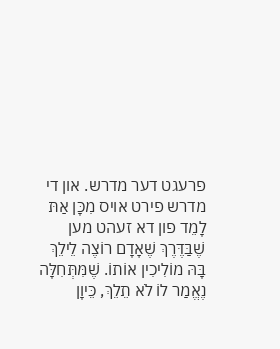פרעגט דער מדרש. און די מדרש פירט אויס מִכָּן אַתּ לָמֵד פון דא זעהט מען שֶׁבַּדֶּרֶךְ שֶׁאָדָם רוֹצֶה לֵילֵךְ בָּהּ מוֹלִיכִין אוֹתוֹ. שֶׁמִּתְּחִלָּה נֶאֱמַר לוֹ לֹא תֵלֵךְ, כֵּיוָן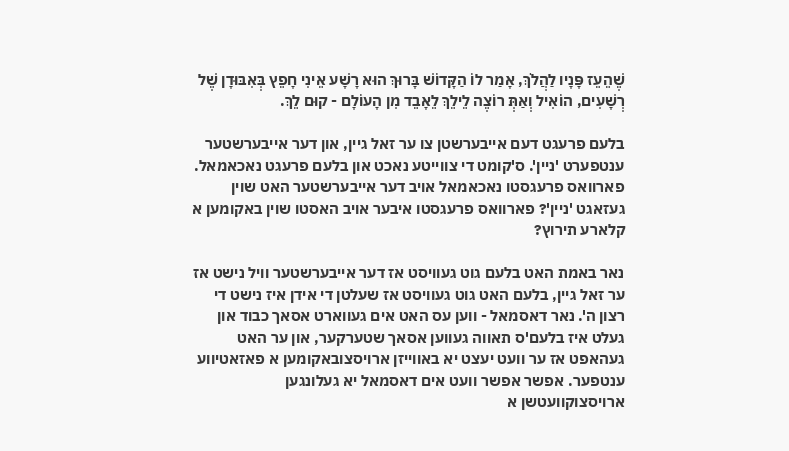שֶׁהֵעֵז פָּנָיו לַהֲלֹךְ, אָמַר לוֹ הַקָּדוֹשׁ בָּרוּךְ הוּא רָשָׁע אֵינִי חָפֵץ בְּאִבּוּדָן שֶׁל רְשָׁעִים, הוֹאִיל וְאַתְּ רוֹצֶה לֵילֵךְ לֵאָבֵד מִן הָעוֹלָם - קוּם לֵךְ.

בלעם פרעגט דעם אייבערשטן צו ער זאל גיין, און דער אייבערשטער ענטפערט 'ניין'. ס'קומט די צווייטע נאכט און בלעם פרעגט נאכאמאל. פארוואס פרעגסטו נאכאמאל אויב דער אייבערשטער האט שוין געזאגט 'ניין'? פארוואס פרעגסטו איבער אויב האסטו שוין באקומען א קלארע תירוץ?

נאר באמת האט בלעם גוט געוויסט אז דער אייבערשטער וויל נישט אז ער זאל גיין, בלעם האט גוט געוויסט אז שעלטן די אידן איז נישט די רצון ה'. נאר דאסמאל - ווען עס האט אים געווארט אסאך כבוד און געלט איז בלעם'ס תאווה געווען אסאך שטערקער, און ער האט געהאפט אז ער וועט יעצט יא באווייזן ארויסצובאקומען א פאזאטיווע ענטפער. אפשר אפשר וועט אים דאסמאל יא געלונגען ארויסצוקוועטשן א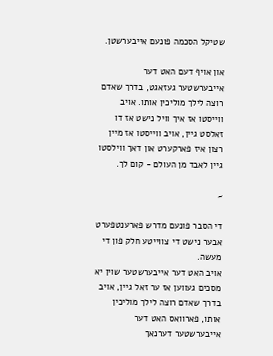שטיקל הסכמה פונעם אייבערשטן.

און אויף דעם האט דער אייבערשטער געזאגט, בדרך שאדם רוצה לילך מוליכין אותו. אויב ווייסטו אז איך וויל נישט אז דו זאלסט גיין, אויב ווייסטו אז מיין רצון איז פארקערט און דאך ווילסטו גיין לאבד מן העולם - קום לך.

~

די הסבר פונעם מדרש פארענטפערט אבער נישט די צווייטע חלק פון די מעשה.
אויב האט דער אייבערשטער שוין יא מסכים געווען אז ער זאל גיין, אויב בדרך שאדם רוצה לילך מוליכין אותו, פארוואס האט דער אייבערשטער דערנאך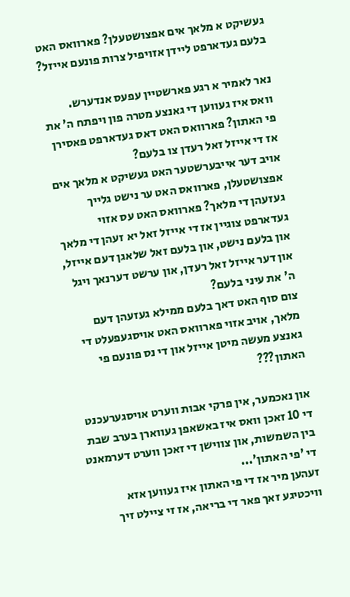געשיקט א מלאך אים אפצושטעלן? פארוואס האט בלעם געדארפט ליידן אזויפיל צרות פונעם אייזל?

נאר לאמיר א רגע פארשטיין עפעס אנדערש.
וואס איז געווען די גאנצע מטרה פון ויפתח ה' את פי האתון? פארוואס האט דאס געדארפט פאסירן אז די אייזל זאל רעדן צו בלעם?
אויב דער אייבערשטער האט געשיקט א מלאך אים אפצושטעלן, פארוואס האט ער נישט גלייך געזעהן די מלאך? פארוואס האט עס אזוי געדארפט צוגיין אז די אייזל זאל יא זעהן די מלאך און בלעם נישט, און בלעם זאל שלאגן דעם אייזל, און דער אייזל זאל רעדן, און ערשט דערנאך ויגל ה' את עיני בלעם?
צום סוף האט דאך בלעם ממילא געזעהן דעם מלאך, אויב אזוי פארוואס האט אויסגעפעלט די גאנצע מעשה מיטן אייזל און די נס פונעם פי האתון???

און נאכמער, אין פרקי אבות ווערט אויסגערעכנט די 10 זאכן וואס איז באשאפן געווארן בערב שבת בין השמשות, און צווישן די זאכן ווערט דערמאנט די 'פי האתון'...
זעהען מיר אז די פי האתון איז געווען אזא וויכטיגע זאך פאר די בריאה, אז זי ציילט זיך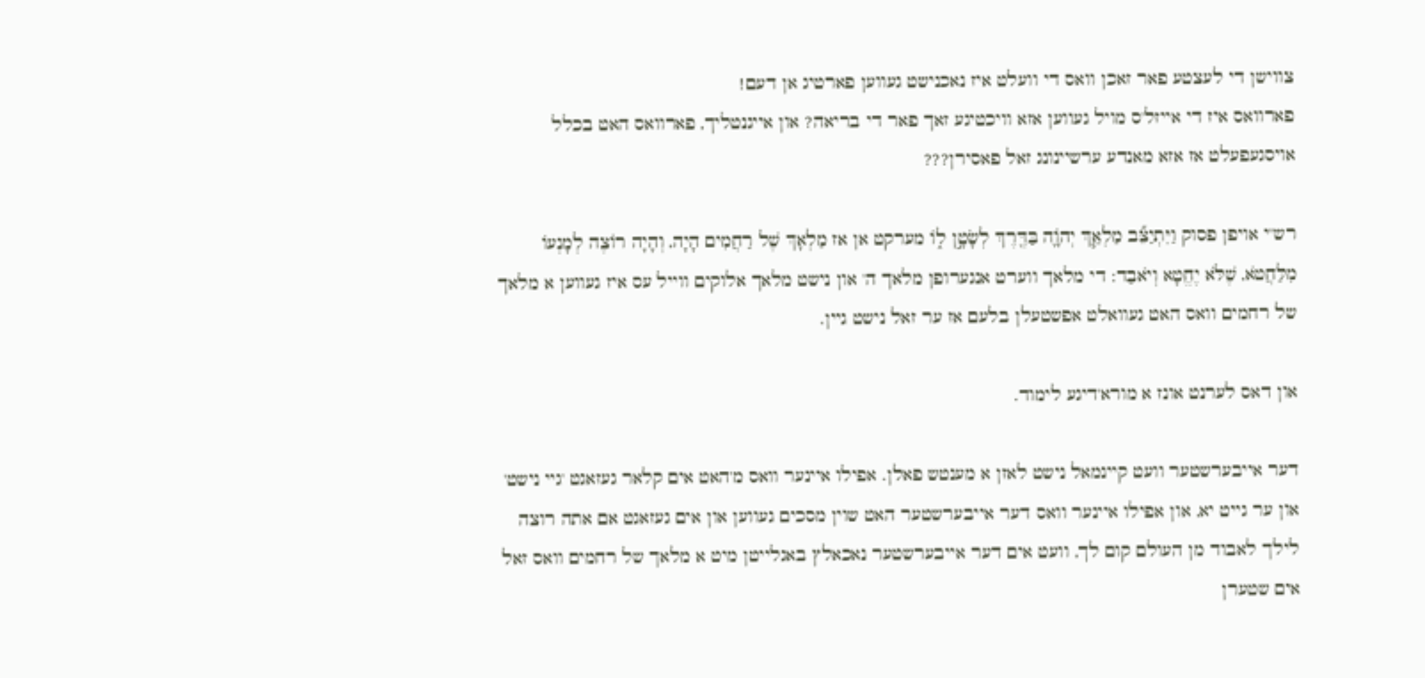צווישן די לעצטע פאר זאכן וואס די וועלט איז נאכנישט געווען פארטיג אן דעם!
פארוואס איז די אייזל'ס מויל געווען אזא וויכטיגע זאך פאר די בריאה? און אייגנטליך, פארוואס האט בכלל אויסגעפעלט אז אזא מאנדע ערשיינונג זאל פאסירן???

רש"י אויפן פסוק וַיִּתְיַצֵּ֞ב מַלְאַ֧ךְ יְהֹוָ֛ה בַּדֶּ֖רֶךְ לְשָׂטָ֣ן ל֑וֹ מערקט אן אז מַלְאָךְ שֶׁל רַחֲמִים הָיָה, וְהָיָה רוֹצֶה לְמָנְעוֹ מִלַּחֲטֹא, שֶׁלֹּא יֶחֱטָא וְיֹאבַד: די מלאך ווערט אנגערופן מלאך ה' און נישט מלאך אלוקים ווייל עס איז געווען א מלאך של רחמים וואס האט געוואלט אפשטעלן בלעם אז ער זאל נישט גיין.

און דאס לערנט אונז א מורא'דיגע לימוד.

דער אייבערשטער וועט קיינמאל נישט לאזן א מענטש פאלן. אפילו איינער וואס מ'האט אים קלאר געזאגט 'גיי נישט' און ער גייט יא, און אפילו איינער וואס דער אייבערשטער האט שוין מסכים געווען און אים געזאגט אם אתה רוצה לילך לאבוד מן העולם קום לך, וועט אים דער אייבערשטער נאכאלץ באגלייטן מיט א מלאך של רחמים וואס זאל אים שטערן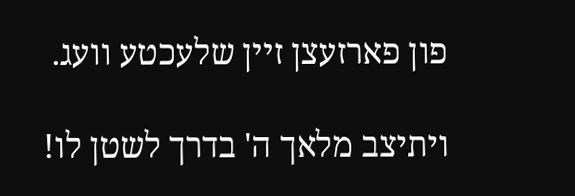פון פארזעצן זיין שלעכטע וועג.

ויתיצב מלאך ה' בדרך לשטן לו!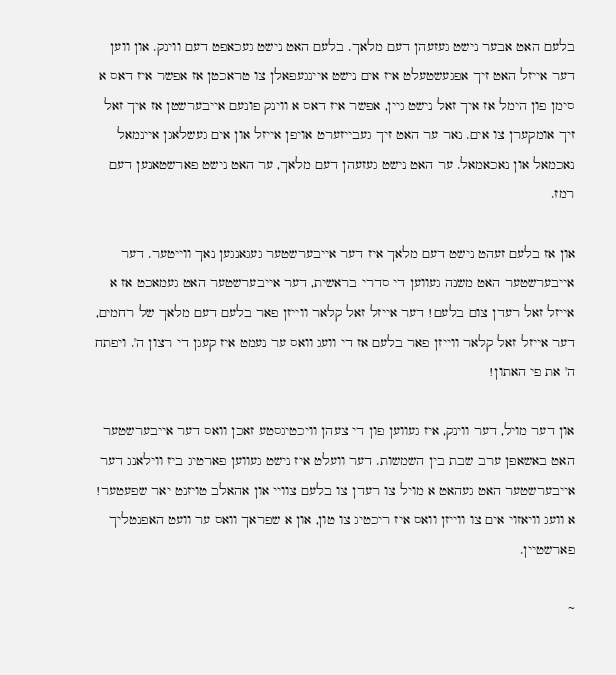בלעם האט אבער נישט געזעהן דעם מלאך. בלעם האט נישט געכאפט דעם ווינק. און ווען דער אייזל האט זיך אפגעשטעלט איז אים נישט איינגעפאלן צו טראכטן אז אפשר איז דאס א סימן פון הימל אז איך זאל נישט גיין, אפשר איז דאס א ווינק פונעם אייבערשטן אז איך זאל זיך אומקערן צו אים. נאר ער האט זיך געבייזערט אויפן אייזל און אים געשלאגן איינמאל נאכמאל און נאכאמאל. ער האט נישט געזעהן דעם מלאך, ער האט נישט פארשטאנען דעם רמז.

און אז בלעם זעהט נישט דעם מלאך איז דער אייבערשטער געגאנגען נאך ווייטער. דער אייבערשטער האט משנה געווען די סדרי בראשית, דער אייבערשטער האט געמאכט אז א אייזל זאל רעדן צום בלעם! דער אייזל זאל קלאר ווייזן פאר בלעם דעם מלאך של רחמים, דער אייזל זאל קלאר ווייזן פאר בלעם אז די וועג וואס ער נעמט איז קעגן די רצון ה'. ויפתח ה' את פי האתון!

און דער מויל, דער ווינק, איז געווען פון די צעהן וויכטיגסטע זאכן וואס דער אייבערשטער האט באשאפן ערב שבת בין השמשות. דער וועלט איז נישט געווען פארטיג ביז ווילאנג דער אייבערשטער האט געהאט א מויל צו רעדן צו בלעם צוויי און אהאלב טויזנט יאר שפעטער! א וועג וויאזוי אים צו ווייזן וואס איז ריכטיג צו טון, און א שפראך וואס ער וועט האפנטליך פארשטיין.

~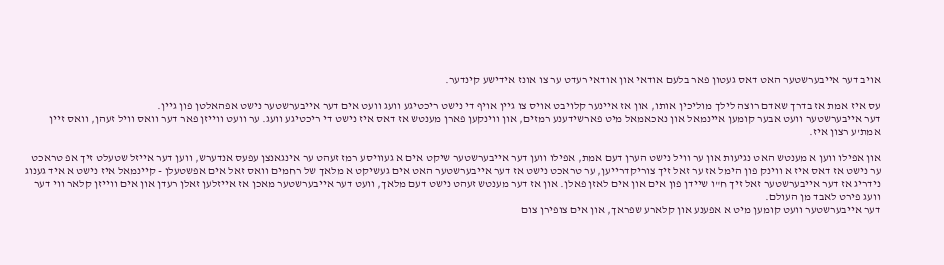אויב דער אייבערשטער האט דאס געטון פאר בלעם אודאי און אודאי רעדט ער צו אונז אידישע קינדער.

עס איז אמת אז בדרך שאדם רוצה לילך מוליכין אותו, און אז איינער קלויבט אויס צו גיין אויף די נישט ריכטיגע וועג וועט אים דער אייבערשטער נישט אפהאלטן פון גיין.
דער אייבערשטער וועט אבער קומען איינמאל און נאכאמאל מיט פארשידענע רמזים, און ווינקען פארן מענטש אז דאס איז נישט די ריכטיגע וועג. ער וועט ווייזן פאר דער וואס וויל זעהן, וואס זיין אמת'ע רצון איז.

און אפילו ווען א מענטש האט נגיעות און ער וויל נישט הערן דעם אמת, אפילו ווען דער אייבערשטער שיקט אים א געוויסע רמז זעהט ער אינגאנצן עפעס אנדערש, ווען דער אייזל שטעלט זיך אפ טראכט ער נישט אז דאס איז א ווינק פון הימל אז ער זאל זיך צוריקדרייען, ער טראכט נישט אז דער אייבערשטער האט אים געשיקט א מלאך של רחמים וואס זאל אים אפשטעלן - קיינמאל איז נישט א איד גענוג נידריג אז דער אייבערשטער זאל זיך ח"ו שיידן פון אים און אים לאזן פאלן. און אז דער מענטש זעהט נישט דעם מלאך, וועט דער אייבערשטער מאכן אז אייזלען זאלן רעדן און אים ווייזן קלאר ווי דער וועג פירט לאבד מן העולם.
דער אייבערשטער וועט קומען מיט א אפענע און קלארע שפראך, און אים צופירן צום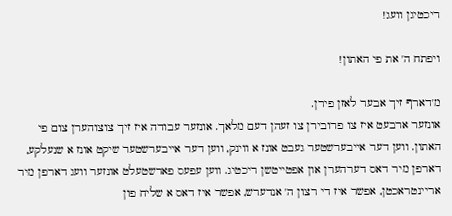ריכטיגן וועג!

ויפתח ה' את פי האתון!

מ'דארף זיך אבער לאזן פירן.
אונזער ארבעט איז צו פרובירן צו זעהן דעם מלאך. אונזער עבודה איז זיך צוצוהערן צום פי האתון. ווען דער אייבערשטער געבט אונז א ווינק, ווען דער אייבערשטער שיקט אונז א שנעלקע, דארפן מיר דאס דערהערן און אפטייטשן ריכטיג. ווען עפעס פארשטעלט אונזער וועג דארפן מיר אריינטראכטן, אפשר איז די רצון ה' אנדערש, אפשר איז דאס א שליח פון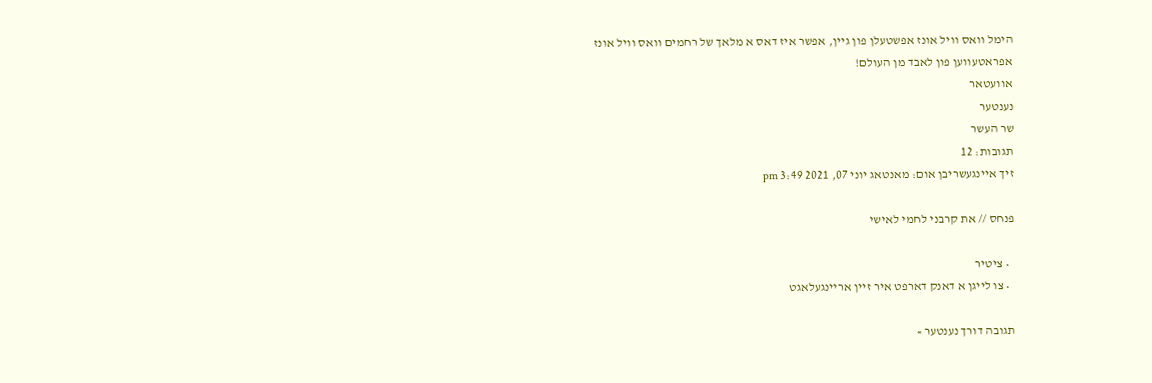הימל וואס וויל אונז אפשטעלן פון גיין, אפשר איז דאס א מלאך של רחמים וואס וויל אונז אפראטעווען פון לאבד מן העולם!
אוועטאר
נענטער
שר העשר
תגובות: 12
זיך איינגעשריבן אום: מאנטאג יוני 07, 2021 3:49 pm

פנחס // את קרבני לחמי לאישי

  • ציטיר
  • צו לייגן א דאנק דארפט איר זיין אריינגעלאגט

תגובה דורך נענטער »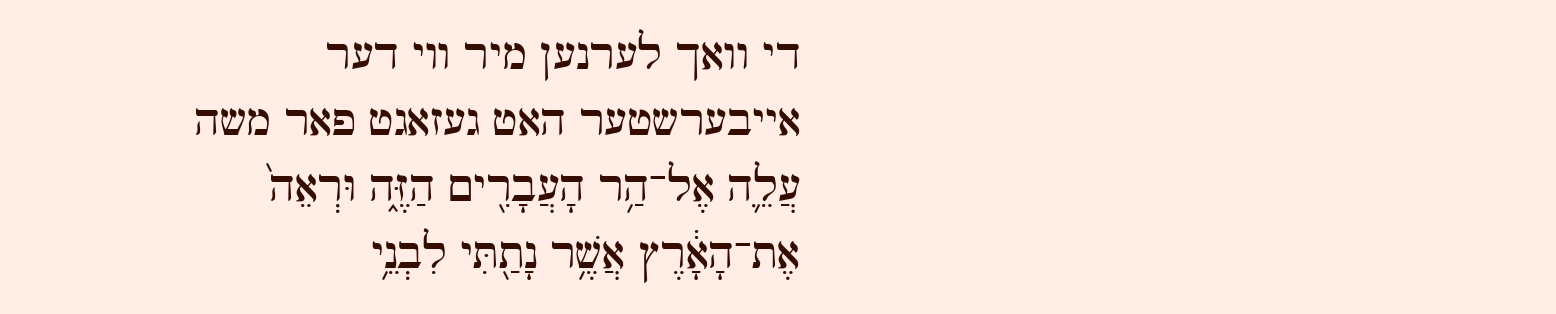די וואך לערנען מיר ווי דער אייבערשטער האט געזאגט פאר משה עֲלֵ֛ה אֶל־הַ֥ר הָעֲבָרִ֖ים הַזֶּ֑ה וּרְאֵה֙ אֶת־הָאָ֔רֶץ אֲשֶׁ֥ר נָתַ֖תִּי לִבְנֵ֥י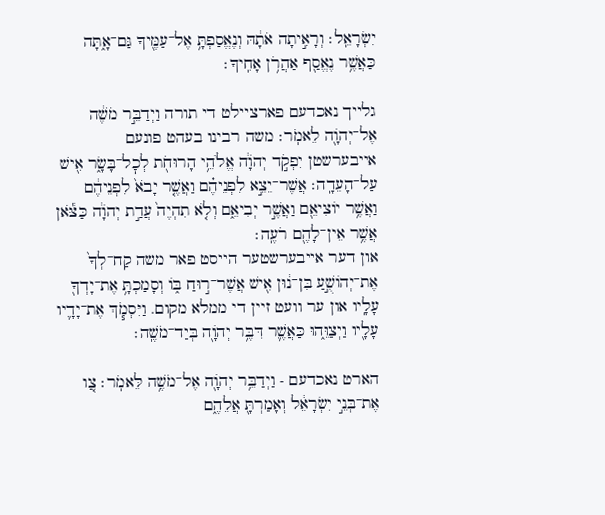יִשְׂרָאֵֽל׃ וְרָאִ֣יתָה אֹתָ֔הּ וְנֶאֱסַפְתָּ֥ אֶל־עַמֶּ֖יךָ גַּם־אָ֑תָּה כַּאֲשֶׁ֥ר נֶאֱסַ֖ף אַהֲרֹ֥ן אָחִֽיךָ׃

גלייך נאכדעם פארציילט די תורה וַיְדַבֵּ֣ר מֹשֶׁ֔ה אֶל־יְהֹוָ֖ה לֵאמֹֽר׃ משה רבינו בעהט פונעם אייבערשטן יִפְקֹ֣ד יְהֹוָ֔ה אֱלֹהֵ֥י הָרוּחֹ֖ת לְכׇל־בָּשָׂ֑ר אִ֖ישׁ עַל־הָעֵדָֽה׃ אֲשֶׁר־יֵצֵ֣א לִפְנֵיהֶ֗ם וַאֲשֶׁ֤ר יָבֹא֙ לִפְנֵיהֶ֔ם וַאֲשֶׁ֥ר יוֹצִיאֵ֖ם וַאֲשֶׁ֣ר יְבִיאֵ֑ם וְלֹ֤א תִהְיֶה֙ עֲדַ֣ת יְהֹוָ֔ה כַּצֹּ֕אן אֲשֶׁ֥ר אֵין־לָהֶ֖ם רֹעֶֽה׃
און דער אייבערשטער הייסט פאר משה קַח־לְךָ֙ אֶת־יְהוֹשֻׁ֣עַ בִּן־נ֔וּן אִ֖ישׁ אֲשֶׁר־ר֣וּחַ בּ֑וֹ וְסָמַכְתָּ֥ אֶת־יָדְךָ֖ עָלָֽיו און ער וועט זיין די ממלא מקום. וַיִּסְמֹ֧ךְ אֶת־יָדָ֛יו עָלָ֖יו וַיְצַוֵּ֑הוּ כַּאֲשֶׁ֛ר דִּבֶּ֥ר יְהֹוָ֖ה בְּיַד־מֹשֶֽׁה׃

הארט נאכדעם - וַיְדַבֵּ֥ר יְהֹוָ֖ה אֶל־מֹשֶׁ֥ה לֵּאמֹֽר׃ צַ֚ו אֶת־בְּנֵ֣י יִשְׂרָאֵ֔ל וְאָמַרְתָּ֖ אֲלֵהֶ֑ם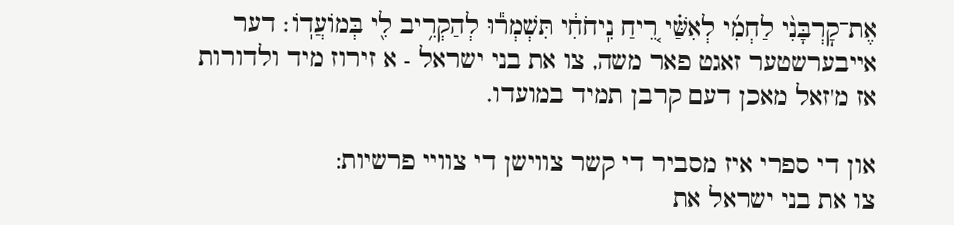אֶת־קׇרְבָּנִ֨י לַחְמִ֜י לְאִשַּׁ֗י רֵ֚יחַ נִֽיחֹחִ֔י תִּשְׁמְר֕וּ לְהַקְרִ֥יב לִ֖י בְּמוֹעֲדֽוֹ׃ דער אייבערשטער זאגט פאר משה, צו את בני ישראל - א זירוז מיד ולדורות אז מ'זאל מאכן דעם קרבן תמיד במועדו.

און די ספרי איז מסביר די קשר צווישן די צוויי פרשיות:
צו את בני ישראל את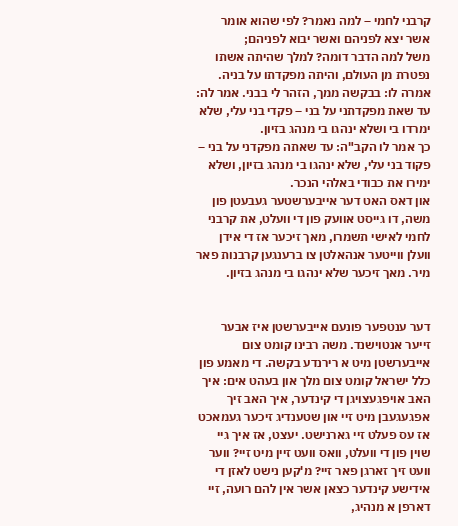קרבני לחמי – למה נאמר? לפי שהוא אומר אשר יצא לפניהם ואשר יבוא לפניהם;
משל למה הדבר דומה? למלך שהיתה אשתו נפטרת מן העולם, והיתה מפקדתו על בניה. אמרה לו: בבקשה ממך, הזהר לי בבני. אמר לה: עד שאת מפקדתני על בני – פקדי בני עלי, שלא ימרדו בי ושלא ינהגו בי מנהג בזיון.
כך אמר לו הקב"ה: עד שאתה מפקדני על בני – פקוד בני עלי, שלא ינהגו בי מנהג בזיון, ושלא ימירו את כבודי באלהי הנכר.
און דאס האט דער אייבערשטער געבעטן פון משה, דו גייסט אוועק פון די וועלט, את קרבני לחמי לאישי תשמרו, מאך זיכער אז די אידן וועלן ווייטער אנהאלטן צו ברענגען קרבנות פאר מיר. מאך זיכער שלא ינהגו בי מנהג בזיון.


דער ענטפער פונעם אייבערשטן איז אבער זייער אנטוישנד. משה רבינו קומט צום אייבערשטן מיט א רירנדע בקשה. די מאמע פון כלל ישראל קומט צום מלך און בעהט אים: איך האב אויפגעצויגן די קינדער, איך האב זיך אפגעגעבן מיט זיי און שטענדיג זיכער געמאכט אז עס פעלט זיי גארנישט. יעצט, אז איך גיי שוין פון די וועלט, וואס וועט זיין מיט זיי? ווער וועט זיך זארגן פאר זיי? מ'קען נישט לאזן די אידישע קינדער כצאן אשר אין להם רועה, זיי דארפן א מנהיג,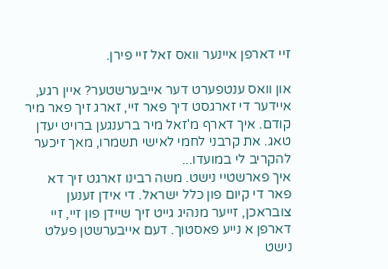זיי דארפן איינער וואס זאל זיי פירן.

און וואס ענטפערט דער אייבערשטער? איין רגע, איידער די זארגסט דיך פאר זיי, זארג זיך פאר מיר קודם. איך דארף מ'זאל מיר ברענגען ברויט יעדן טאג. את קרבני לחמי לאישי תשמרו, מאך זיכער להקריב לי במועדו...
איך פארשטיי נישט. משה רבינו זארגט זיך דא פאר די קיום פון כלל ישראל. די אידן זענען צובראכן, זייער מנהיג גייט זיך שיידן פון זיי, זיי דארפן א נייע פאסטוך. דעם אייבערשטן פעלט נישט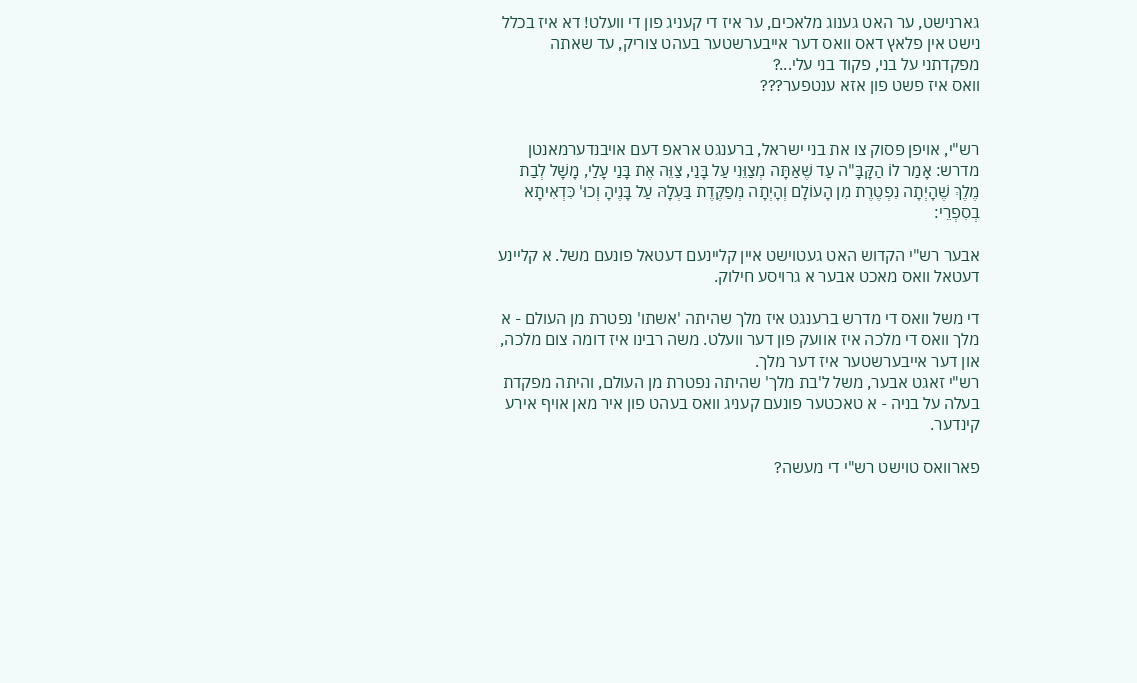גארנישט, ער האט גענוג מלאכים, ער איז די קעניג פון די וועלט! דא איז בכלל נישט אין פלאץ דאס וואס דער אייבערשטער בעהט צוריק, עד שאתה מפקדתני על בני, פקוד בני עלי...?
וואס איז פשט פון אזא ענטפער???


רש"י, אויפן פסוק צו את בני ישראל, ברענגט אראפ דעם אויבנדערמאנטן מדרש: אָמַר לוֹ הַקָּבָּ"ה עַד שֶׁאַתָּה מְצַוֵּנִי עַל בָּנַי, צַוֵּה אֶת בָּנַי עָלַי, מָשָׁל לְבַת מֶלֶךְ שֶׁהָיְתָה נִפְטֶרֶת מִן הָעוֹלָם וְהָיְתָה מְפַקֶּדֶת בַּעְלָהּ עַל בָּנֶיהָ וְכוּ' כִּדְאִיתָא בְסִפְרֵי:

אבער רש"י הקדוש האט געטוישט איין קליינעם דעטאל פונעם משל. א קליינע דעטאל וואס מאכט אבער א גרויסע חילוק.

די משל וואס די מדרש ברענגט איז מלך שהיתה 'אשתו' נפטרת מן העולם - א מלך וואס די מלכה איז אוועק פון דער וועלט. משה רבינו איז דומה צום מלכה, און דער אייבערשטער איז דער מלך.
רש"י זאגט אבער, משל ל'בת מלך' שהיתה נפטרת מן העולם, והיתה מפקדת בעלה על בניה - א טאכטער פונעם קעניג וואס בעהט פון איר מאן אויף אירע קינדער.

פארוואס טוישט רש"י די מעשה?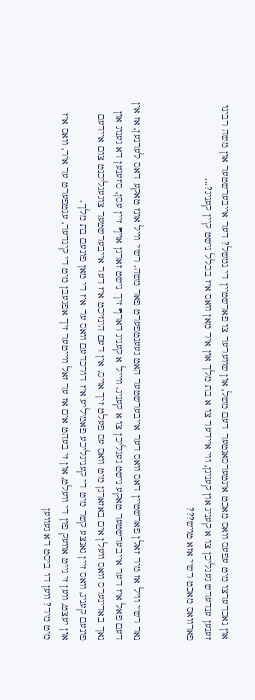און נאכדערצו מיט עפעס וואס מאכט אינטערסאנטער דעם משל, און שווערער צו פארשטיין די נמשל? דער אייבערשטער און משה רבינו זענען ענדערש געגליכן צו א קעניג און קעניגן, ווי איידער צו א בת מלך און איר מאן וואס איז בכלל נישט קיין קעניג?...
פארוואס מאכט רש"י אזא טויש???


נאר רש"י וויל אז מיר זאלן פארשטיין דאס וואס דער אייבערשטער האט געענטפערט פאר משה. רש"י וויל אונז טאקע דאס לערנען, אז אין דעם פאל איז דער אייבערשטער טאקע נישט געגליכן צו א קעניג. ווייל א קעניג דארף זיך נישט זארגן אויף זיין עסן, ס'זענען דא גענוג און נאך באדינערס וואס וועלן אים באזארגן מיט וואס עס פעלט זיך אויס. אין דעם הינזיכט איז דער אייבערשטער צוגעגליכנט צום איידעם פונעם קעניג, וואס זיין גאנצע קשר מיט די קעניגליכע פאמיליע איז דורכדעם וואס ער איז די מאן פונעם בת מלך.
און יעצט, ווען זי גייט אוועק פון די וועלט, און זי בעהט אים אז ער זאל ווייטער זיך אפגעבן מיט די קינדער, ענטפערט ער איר, וואס איז מיט מיר? ווען דו ביסט דא געווען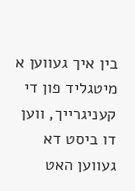בין איך געווען א מיטגליד פון די קעניגרייך, ווען דו ביסט דא געווען האט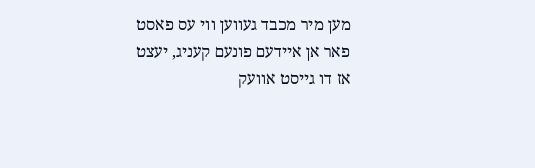מען מיר מכבד געווען ווי עס פאסט פאר אן איידעם פונעם קעניג, יעצט אז דו גייסט אוועק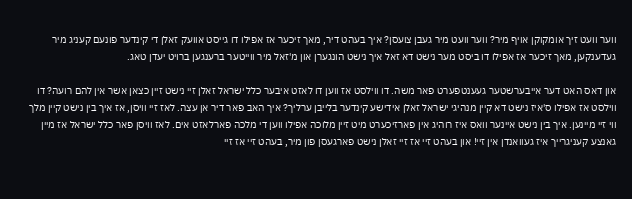ווער וועט זיך אומקוקן אויף מיר? ווער וועט מיר געבן צועסן? איך בעהט דיר, מאך זיכער אז אפילו דו גייסט אוועק זאלן די קינדער פונעם קעניג מיר געדענקען, מאך זיכער אז אפילו דו ביסט מער נישט דא זאל איך נישט הונגערן און מ'זאל מיר ווייטער ברענגען ברויט יעדן טאג.

און דאס האט דער אייבערשטער געענטפערט פאר משה. דו ווילסט אז ווען דו לאזט איבער כלל ישראל זאלן זיי נישט זיין כצאן אשר אין להם רועה? דו ווילסט אז אפילו ס'איז נישט דא קיין מנהיגי ישראל זאלן אידישע קינדער בלייבן ערליך? איך האב פאר דיר אן עצה. לאז זיי וויסן, אז איך בין נישט קיין מלך ווי זיי מיינען. איך בין נישט איינער וואס איז רוהיג אין פארזיכערט מיט זיין מלוכה אפילו ווען די מלכה פארלאזט אים. לאז וויסן פאר כלל ישראל אז מיין גאנצע קעניגרייך איז געוואנדן אין זיי! און בעהט זיי אז זיי זאלן נישט פארגעסן פון מיר, בעהט זיי אז זיי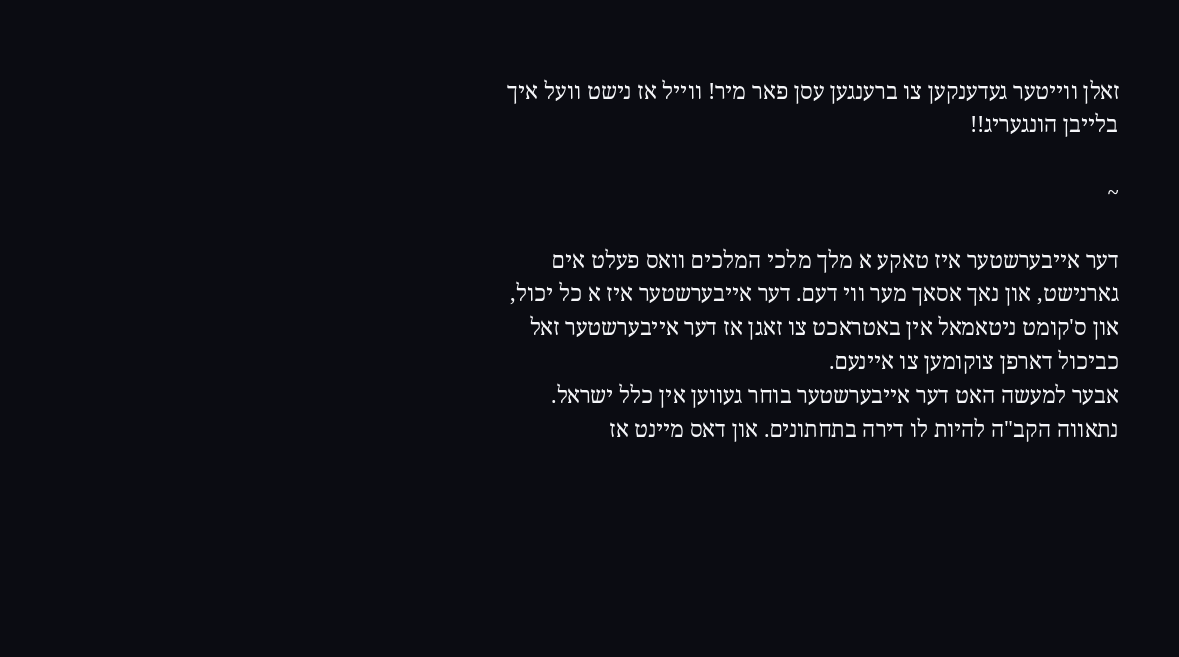זאלן ווייטער געדענקען צו ברענגען עסן פאר מיר! ווייל אז נישט וועל איך בלייבן הונגעריג!!

~

דער אייבערשטער איז טאקע א מלך מלכי המלכים וואס פעלט אים גארנישט, און נאך אסאך מער ווי דעם. דער אייבערשטער איז א כל יכול, און ס'קומט ניטאמאל אין באטראכט צו זאגן אז דער אייבערשטער זאל כביכול דארפן צוקומען צו איינעם.
אבער למעשה האט דער אייבערשטער בוחר געווען אין כלל ישראל. נתאווה הקב"ה להיות לו דירה בתחתונים. און דאס מיינט אז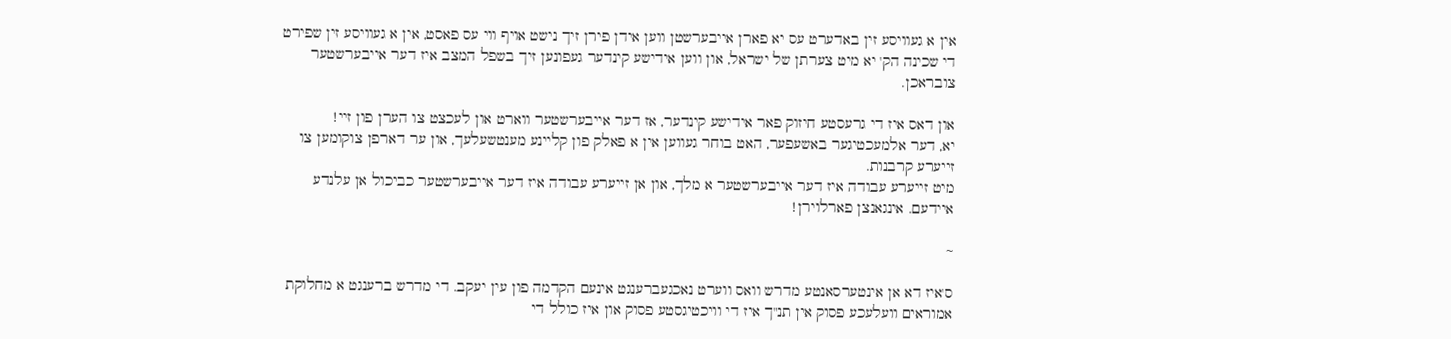אין א געוויסע זין באדערט עס יא פארן אייבערשטן ווען אידן פירן זיך נישט אויף ווי עס פאסט, אין א געוויסע זין שפירט די שכינה הק' יא מיט צערתן של ישראל, און ווען אידישע קינדער געפונען זיך בשפל המצב איז דער אייבערשטער צובראכן.

און דאס איז די גרעסטע חיזוק פאר אידישע קינדער, אז דער אייבערשטער ווארט און לעכצט צו הערן פון זיי!
יא, דער אלמעכטיגער באשעפער, האט בוחר געווען אין א פאלק פון קליינע מענטשעלעך, און ער דארפן צוקומען צו זייערע קרבנות.
מיט זייערע עבודה איז דער אייבערשטער א מלך, און אן זייערע עבודה איז דער אייבערשטער כביכול אן עלנדע איידעם. אינגאנצן פארלוירן!

~

ס'איז דא אן אינטערסאנטע מדרש וואס ווערט נאכגעברענגט אינעם הקדמה פון עין יעקב. די מדרש ברענגט א מחלוקת אמוראים וועלעכע פסוק אין תנ"ך איז די וויכטיגסטע פסוק און איז כולל די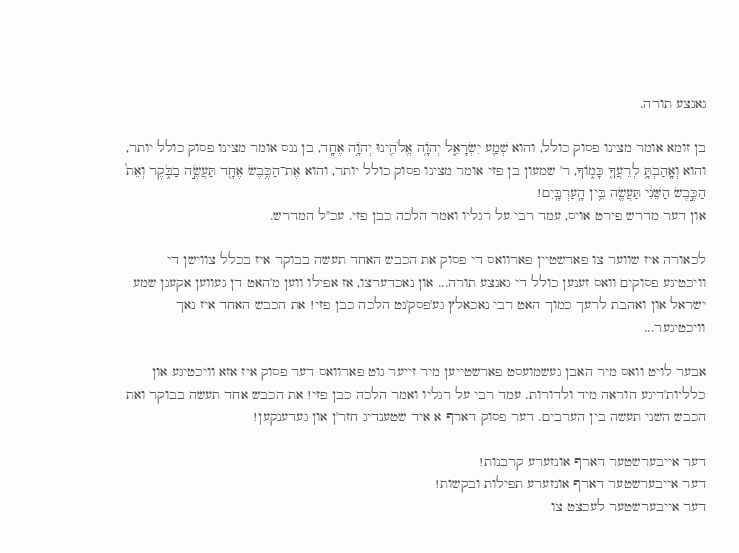גאנצע תורה.

בן זומא אומר מצינו פסוק כולל, והוא שְׁמַ֖ע יִשְׂרָאֵ֑ל יְהֹוָ֥ה אֱלֹהֵ֖ינוּ יְהֹוָ֥ה אֶחָֽד, בן ננס אומר מצינו פסוק כולל יותר, והוא וְאָֽהַבְתָּ֥ לְרֵעֲךָ֖ כָּמ֑וֹךָ, ר' שמעון בן פזי אומר מצינו פסוק כולל יותר, והוא אֶת־הַכֶּ֥בֶשׂ אֶחָ֖ד תַּעֲשֶׂ֣ה בַבֹּ֑קֶר וְאֵת֙ הַכֶּ֣בֶשׂ הַשֵּׁנִ֔י תַּעֲשֶׂ֖ה בֵּ֥ין הָֽעַרְבָּֽיִם!
און דער מדרש פירט אויס, עמד רבי על רגליו ואמר הלכה כבן פזי. עכ"ל המדרש.

לכאורה איז שווער צו פארשטיין פארוואס די פסוק את הכבש האחד תעשה בבוקר איז בכלל צווישן די וויכטיגע פסוקים וואס זענען כולל די גאנצע תורה... און נאכדערצו, אז אפילו ווען מ'האט דן געווען אקעגן שמע ישראל און ואהבת לרעך כמוך האט רבי נאכאלץ גע'פסק'נט הלכה כבן פזי! את הכבש האחד איז נאך וויכטיגער...

אבער לויט וואס מיר האבן געשמועסט פארשטייען מיר זייער גוט פארוואס דער פסוק איז אזא וויכטיגע און כלליות'דיגע הוראה מיד ולדורות. עמד רבי על רגליו ואמר הלכה כבן פזי! את הכבש אחד תעשה בבוקר ואת הכבש השני תעשה בין הערבים. דער פסוק דארף א איד שטענדיג חזר'ן און געדענקען!

דער אייבערשטער דארף אונזערע קרבנות!
דער אייבערשטער דארף אונזערע תפילות ובקשות!
דער אייבערשטער לעכצט צו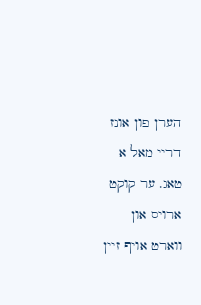הערן פון אונז דריי מאל א טאג. ער קוקט ארויס און ווארט אויף זיין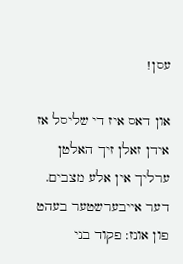עסן!

און דאס איז די שליסל אז אידן זאלן זיך האלטן ערליך אין אלע מצבים. דער אייבערשטער בעהט פון אונז: פקוד בני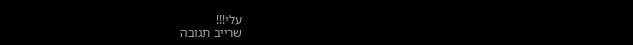עלי!!!
שרייב תגובה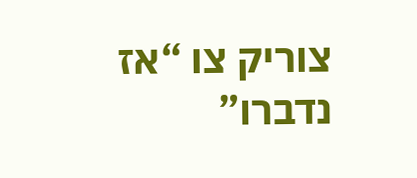צוריק צו “אז נדברו”